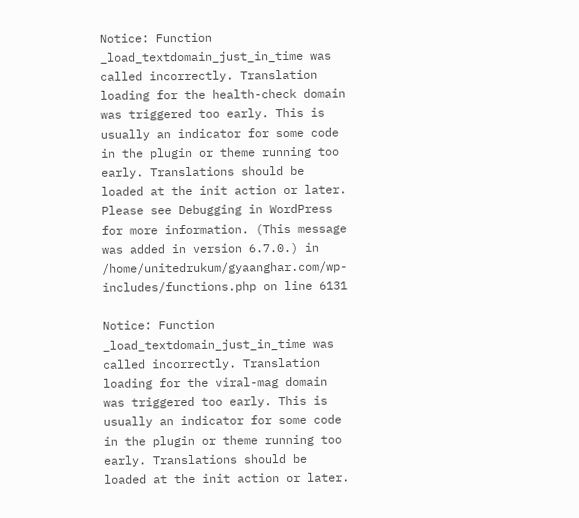Notice: Function _load_textdomain_just_in_time was called incorrectly. Translation loading for the health-check domain was triggered too early. This is usually an indicator for some code in the plugin or theme running too early. Translations should be loaded at the init action or later. Please see Debugging in WordPress for more information. (This message was added in version 6.7.0.) in /home/unitedrukum/gyaanghar.com/wp-includes/functions.php on line 6131

Notice: Function _load_textdomain_just_in_time was called incorrectly. Translation loading for the viral-mag domain was triggered too early. This is usually an indicator for some code in the plugin or theme running too early. Translations should be loaded at the init action or later.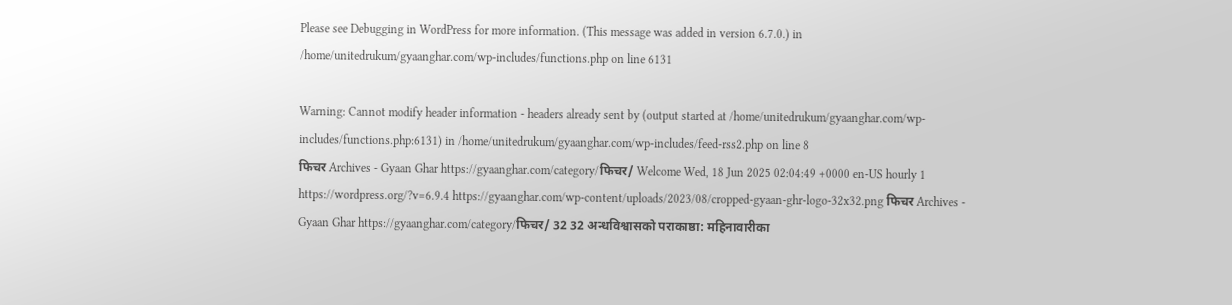Please see Debugging in WordPress for more information. (This message was added in version 6.7.0.) in /home/unitedrukum/gyaanghar.com/wp-includes/functions.php on line 6131

Warning: Cannot modify header information - headers already sent by (output started at /home/unitedrukum/gyaanghar.com/wp-includes/functions.php:6131) in /home/unitedrukum/gyaanghar.com/wp-includes/feed-rss2.php on line 8
फिचर Archives - Gyaan Ghar https://gyaanghar.com/category/फिचर/ Welcome Wed, 18 Jun 2025 02:04:49 +0000 en-US hourly 1 https://wordpress.org/?v=6.9.4 https://gyaanghar.com/wp-content/uploads/2023/08/cropped-gyaan-ghr-logo-32x32.png फिचर Archives - Gyaan Ghar https://gyaanghar.com/category/फिचर/ 32 32 अन्धविश्वासको पराकाष्ठा: महिनावारीका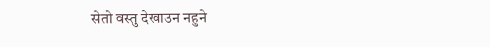सेतो वस्तु देखाउन नहुने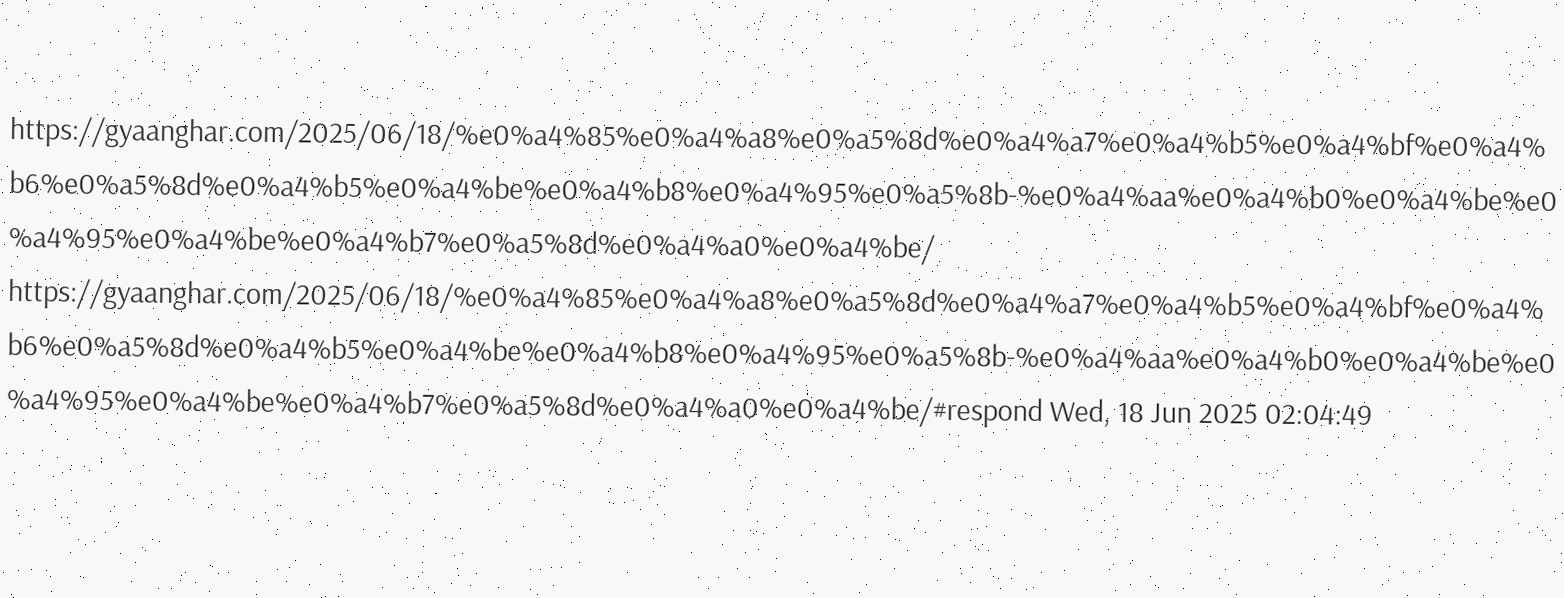https://gyaanghar.com/2025/06/18/%e0%a4%85%e0%a4%a8%e0%a5%8d%e0%a4%a7%e0%a4%b5%e0%a4%bf%e0%a4%b6%e0%a5%8d%e0%a4%b5%e0%a4%be%e0%a4%b8%e0%a4%95%e0%a5%8b-%e0%a4%aa%e0%a4%b0%e0%a4%be%e0%a4%95%e0%a4%be%e0%a4%b7%e0%a5%8d%e0%a4%a0%e0%a4%be/ https://gyaanghar.com/2025/06/18/%e0%a4%85%e0%a4%a8%e0%a5%8d%e0%a4%a7%e0%a4%b5%e0%a4%bf%e0%a4%b6%e0%a5%8d%e0%a4%b5%e0%a4%be%e0%a4%b8%e0%a4%95%e0%a5%8b-%e0%a4%aa%e0%a4%b0%e0%a4%be%e0%a4%95%e0%a4%be%e0%a4%b7%e0%a5%8d%e0%a4%a0%e0%a4%be/#respond Wed, 18 Jun 2025 02:04:49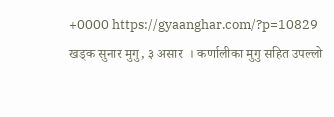+0000 https://gyaanghar.com/?p=10829 खड्क सुनार मुगु, ३ असार  । कर्णालीका मुगु सहित उपल्लो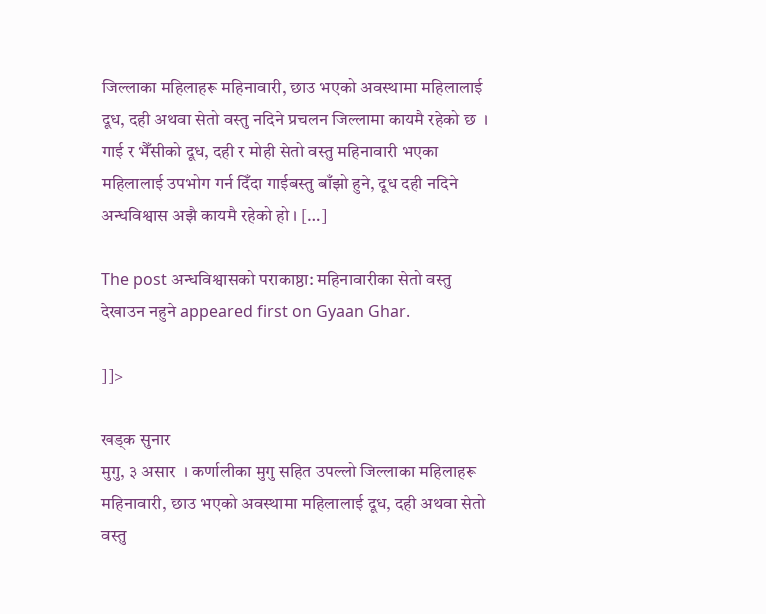जिल्लाका महिलाहरू महिनावारी, छाउ भएको अवस्थामा महिलालाई दूध, दही अथवा सेतो वस्तु नदिने प्रचलन जिल्लामा कायमै रहेको छ  ।   गाई र भैँसीको दूध, दही र मोही सेतो वस्तु महिनावारी भएका महिलालाई उपभोग गर्न दिँदा गाईबस्तु बाँझो हुने, दूध दही नदिने अन्धविश्वास अझै कायमै रहेको हो । […]

The post अन्धविश्वासको पराकाष्ठा: महिनावारीका सेतो वस्तु देखाउन नहुने appeared first on Gyaan Ghar.

]]>

खड्क सुनार
मुगु, ३ असार  । कर्णालीका मुगु सहित उपल्लो जिल्लाका महिलाहरू महिनावारी, छाउ भएको अवस्थामा महिलालाई दूध, दही अथवा सेतो वस्तु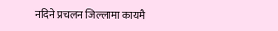नदिने प्रचलन जिल्लामा कायमै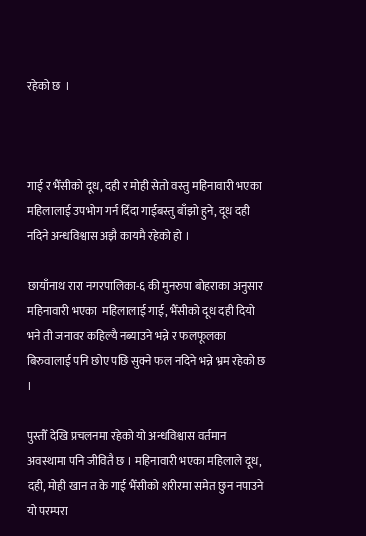रहेको छ  ।



गाई र भैँसीको दूध, दही र मोही सेतो वस्तु महिनावारी भएका महिलालाई उपभोग गर्न दिँदा गाईबस्तु बाँझो हुने, दूध दही नदिने अन्धविश्वास अझै कायमै रहेको हो ।

छायाँनाथ रारा नगरपालिका-६ की मुनरुपा बोहराका अनुसार महिनावारी भएका  महिलालाई गाई, भैँसीको दूध दही दियो भने ती जनावर कहिल्यै नब्याउने भन्ने र फलफूलका  बिरुवालाई पनि छोए पछि सुक्ने फल नदिने भन्ने भ्रम रहेको छ ।

पुस्तौँ देखि प्रचलनमा रहेको यो अन्धविश्वास वर्तमान अवस्थामा पनि जीवितै छ । महिनावारी भएका महिलाले दूध, दही, मोही खान त के गाई भैँसीको शरीरमा समेत छुन नपाउने यो परम्परा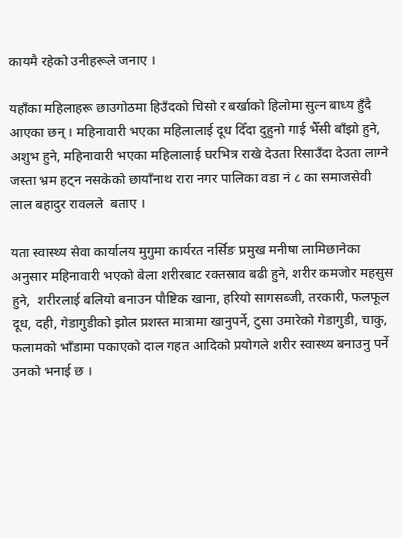कायमै रहेको उनीहरूले जनाए ।

यहाँका महिलाहरू छाउगोठमा हिउँदको चिसो र बर्खाको हिलोमा सुत्न बाध्य हुँदै आएका छन् । महिनावारी भएका महिलालाई दूध दिँदा दुहुनो गाई भैँसी बाँझो हुने, अशुभ हुने, महिनावारी भएका महिलालाई घरभित्र राखे देउता रिसाउँदा देउता लाग्ने जस्ता भ्रम हट्न नसकेको छायाँनाथ रारा नगर पालिका वडा नं ८ का समाजसेवी लाल बहादुर रावलले  बताए ।

यता स्वास्थ्य सेवा कार्यालय मुगुमा कार्यरत नर्सिङ प्रमुख मनीषा लामिछानेका अनुसार महिनावारी भएको बेला शरीरबाट रक्तस्राव बढी हुने, शरीर कमजोर महसुस हुने,  शरीरलाई बलियो बनाउन पौष्टिक खाना, हरियो सागसब्जी, तरकारी, फलफूल दूध, दही, गेडागुडीको झोल प्रशस्त मात्रामा खानुपर्ने, टुसा उमारेको गेडागुडी, चाकु, फलामको भाँडामा पकाएको दाल गहत आदिको प्रयोगले शरीर स्वास्थ्य बनाउनु पर्ने उनको भनाई छ ।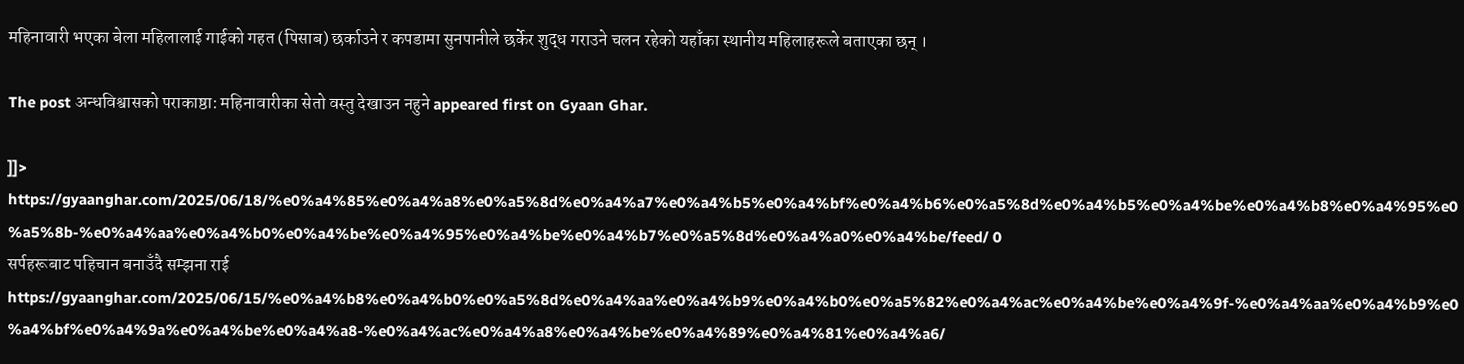महिनावारी भएका बेला महिलालाई गाईको गहत (पिसाब) छर्काउने र कपडामा सुनपानीले छर्केर शुद्ध गराउने चलन रहेको यहाँका स्थानीय महिलाहरूले बताएका छन् ।

The post अन्धविश्वासको पराकाष्ठा: महिनावारीका सेतो वस्तु देखाउन नहुने appeared first on Gyaan Ghar.

]]>
https://gyaanghar.com/2025/06/18/%e0%a4%85%e0%a4%a8%e0%a5%8d%e0%a4%a7%e0%a4%b5%e0%a4%bf%e0%a4%b6%e0%a5%8d%e0%a4%b5%e0%a4%be%e0%a4%b8%e0%a4%95%e0%a5%8b-%e0%a4%aa%e0%a4%b0%e0%a4%be%e0%a4%95%e0%a4%be%e0%a4%b7%e0%a5%8d%e0%a4%a0%e0%a4%be/feed/ 0
सर्पहरूबाट पहिचान बनाउँदै सम्झना राई https://gyaanghar.com/2025/06/15/%e0%a4%b8%e0%a4%b0%e0%a5%8d%e0%a4%aa%e0%a4%b9%e0%a4%b0%e0%a5%82%e0%a4%ac%e0%a4%be%e0%a4%9f-%e0%a4%aa%e0%a4%b9%e0%a4%bf%e0%a4%9a%e0%a4%be%e0%a4%a8-%e0%a4%ac%e0%a4%a8%e0%a4%be%e0%a4%89%e0%a4%81%e0%a4%a6/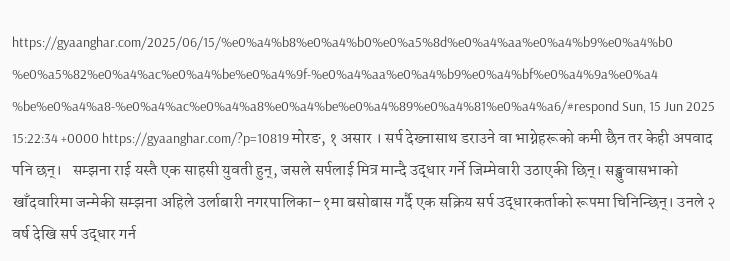https://gyaanghar.com/2025/06/15/%e0%a4%b8%e0%a4%b0%e0%a5%8d%e0%a4%aa%e0%a4%b9%e0%a4%b0%e0%a5%82%e0%a4%ac%e0%a4%be%e0%a4%9f-%e0%a4%aa%e0%a4%b9%e0%a4%bf%e0%a4%9a%e0%a4%be%e0%a4%a8-%e0%a4%ac%e0%a4%a8%e0%a4%be%e0%a4%89%e0%a4%81%e0%a4%a6/#respond Sun, 15 Jun 2025 15:22:34 +0000 https://gyaanghar.com/?p=10819 मोरङ, १ असार । सर्प देख्नासाथ डराउने वा भाग्नेहरूको कमी छैन तर केही अपवाद पनि छन्।   सम्झना राई यस्तै एक साहसी युवती हुन्, जसले सर्पलाई मित्र मान्दै उद्धार गर्ने जिम्मेवारी उठाएकी छिन्। सङ्खुवासभाको खाँदवारिमा जन्मेकी सम्झना अहिले उर्लाबारी नगरपालिका–१मा बसोबास गर्दै एक सक्रिय सर्प उद्धारकर्ताको रूपमा चिनिन्छिन्। उनले २ वर्ष देखि सर्प उद्धार गर्न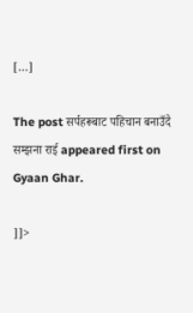[…]

The post सर्पहरूबाट पहिचान बनाउँदै सम्झना राई appeared first on Gyaan Ghar.

]]>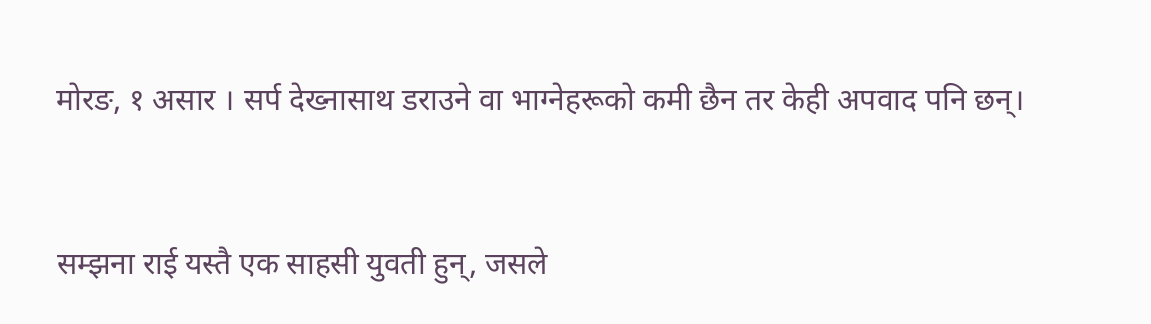मोरङ, १ असार । सर्प देख्नासाथ डराउने वा भाग्नेहरूको कमी छैन तर केही अपवाद पनि छन्।



सम्झना राई यस्तै एक साहसी युवती हुन्, जसले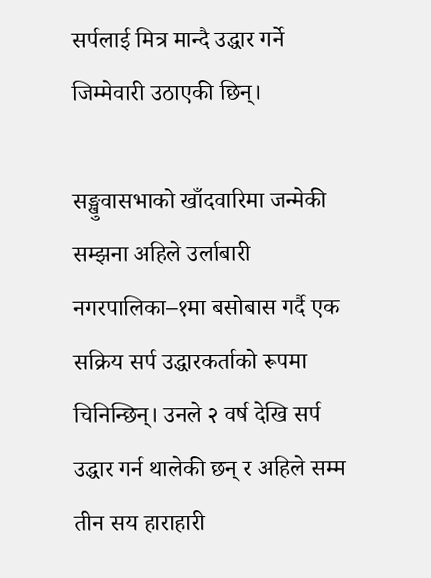सर्पलाई मित्र मान्दै उद्धार गर्ने जिम्मेवारी उठाएकी छिन्।

सङ्खुवासभाको खाँदवारिमा जन्मेकी सम्झना अहिले उर्लाबारी नगरपालिका–१मा बसोबास गर्दै एक सक्रिय सर्प उद्धारकर्ताको रूपमा चिनिन्छिन्। उनले २ वर्ष देखि सर्प उद्धार गर्न थालेकी छन् र अहिले सम्म तीन सय हाराहारी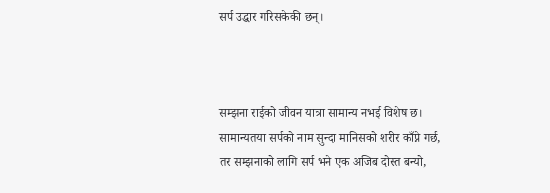सर्प उद्धार गरिसकेकी छन्।



सम्झना राईको जीवन यात्रा सामान्य नभई विशेष छ। सामान्यतया सर्पको नाम सुन्दा मानिसको शरीर काँप्ने गर्छ, तर सम्झनाको लागि सर्प भने एक अजिब दोस्त बन्यो,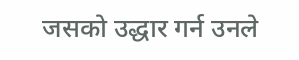जसको उद्धार गर्न उनले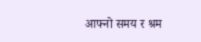आफ्नो समय र श्रम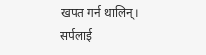खपत गर्न थालिन्। सर्पलाई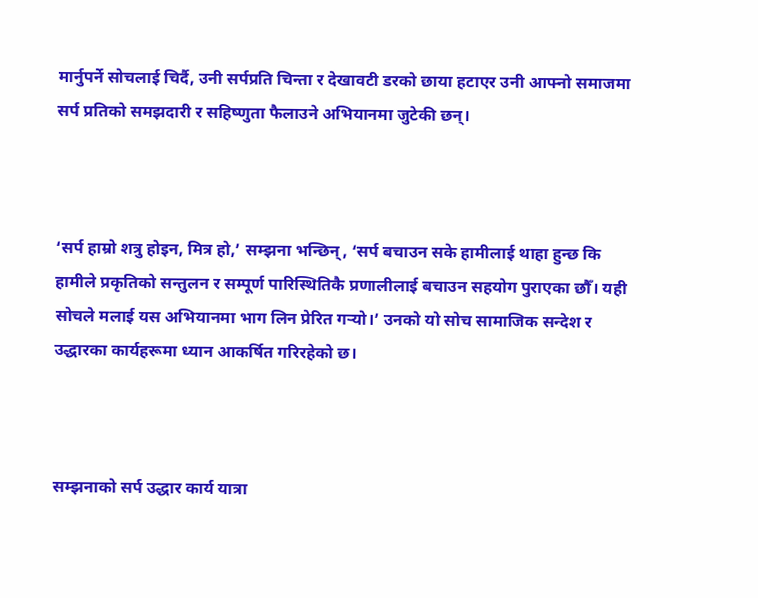मार्नुपर्ने सोचलाई चिर्दै, उनी सर्पप्रति चिन्ता र देखावटी डरको छाया हटाएर उनी आफ्नो समाजमा सर्प प्रतिको समझदारी र सहिष्णुता फैलाउने अभियानमा जुटेकी छन्।



‘सर्प हाम्रो शत्रु होइन, मित्र हो,’ सम्झना भन्छिन्, ‘सर्प बचाउन सके हामीलाई थाहा हुन्छ कि हामीले प्रकृतिको सन्तुलन र सम्पूर्ण पारिस्थितिकै प्रणालीलाई बचाउन सहयोग पुराएका छौँ। यही सोचले मलाई यस अभियानमा भाग लिन प्रेरित गर्‍यो।’ उनको यो सोच सामाजिक सन्देश र उद्धारका कार्यहरूमा ध्यान आकर्षित गरिरहेको छ।



सम्झनाको सर्प उद्धार कार्य यात्रा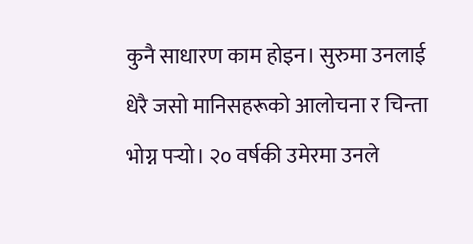कुनै साधारण काम होइन। सुरुमा उनलाई धेरै जसो मानिसहरूको आलोचना र चिन्ता भोग्न पर्‍यो। २० वर्षकी उमेरमा उनले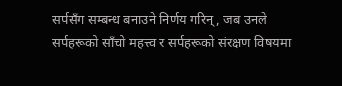सर्पसँग सम्बन्ध बनाउने निर्णय गरिन्, जब उनले सर्पहरूको साँचो महत्त्व र सर्पहरूको संरक्षण विषयमा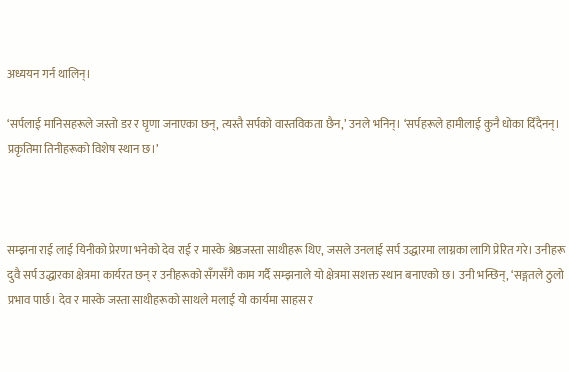अध्ययन गर्न थालिन्।

‘सर्पलाई मानिसहरूले जस्तो डर र घृणा जनाएका छन्, त्यस्तै सर्पको वास्तविकता छैन,’ उनले भनिन्। ‘सर्पहरूले हामीलाई कुनै धोका दिँदैनन्। प्रकृतिमा तिनीहरूको विशेष स्थान छ।’



सम्झना राई लाई यिनीको प्रेरणा भनेको देव राई र मास्के श्रेष्ठजस्ता साथीहरू थिए, जसले उनलाई सर्प उद्धारमा लाग्नका लागि प्रेरित गरे। उनीहरू दुवै सर्प उद्धारका क्षेत्रमा कार्यरत छन् र उनीहरूको सँगसँगै काम गर्दै सम्झनाले यो क्षेत्रमा सशक्त स्थान बनाएको छ। उनी भन्छिन्, ‘सङ्गतले ठुलो प्रभाव पार्छ। देव र मास्के जस्ता साथीहरूको साथले मलाई यो कार्यमा साहस र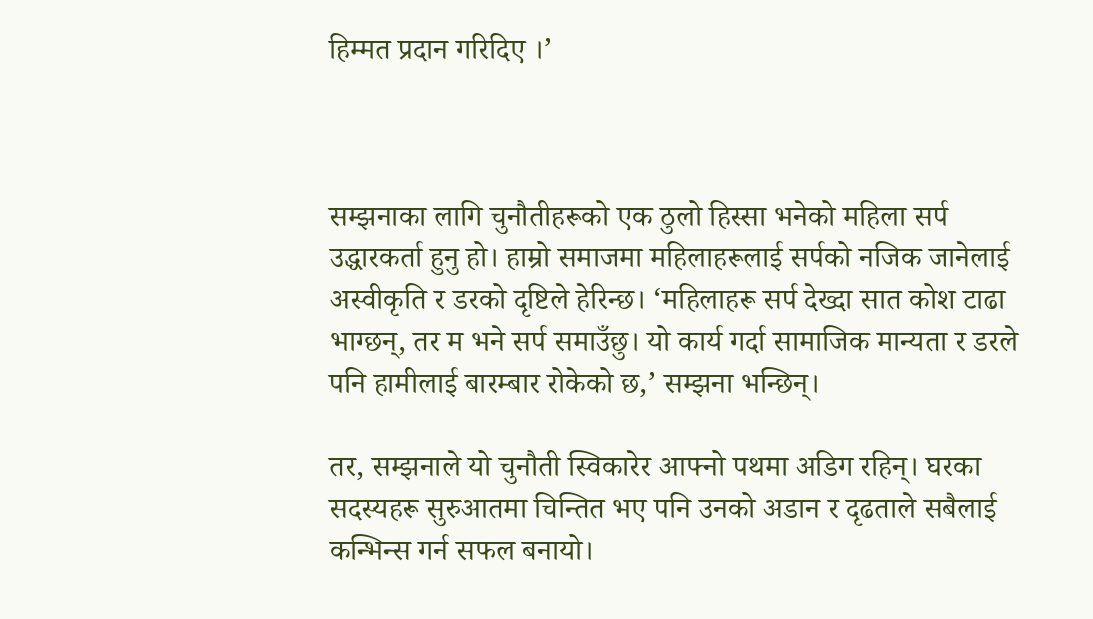हिम्मत प्रदान गरिदिए ।’



सम्झनाका लागि चुनौतीहरूको एक ठुलो हिस्सा भनेको महिला सर्प उद्धारकर्ता हुनु हो। हाम्रो समाजमा महिलाहरूलाई सर्पको नजिक जानेलाई अस्वीकृति र डरको दृष्टिले हेरिन्छ। ‘महिलाहरू सर्प देख्दा सात कोश टाढा भाग्छन्, तर म भने सर्प समाउँछु। यो कार्य गर्दा सामाजिक मान्यता र डरले पनि हामीलाई बारम्बार रोकेको छ,’ सम्झना भन्छिन्।

तर, सम्झनाले यो चुनौती स्विकारेर आफ्नो पथमा अडिग रहिन्। घरका सदस्यहरू सुरुआतमा चिन्तित भए पनि उनको अडान र दृढताले सबैलाई कन्भिन्स गर्न सफल बनायो।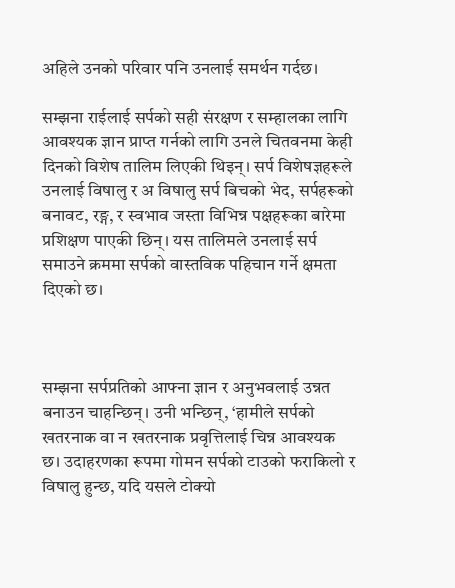अहिले उनको परिवार पनि उनलाई समर्थन गर्दछ।

सम्झना राईलाई सर्पको सही संरक्षण र सम्हालका लागि आवश्यक ज्ञान प्राप्त गर्नको लागि उनले चितवनमा केही दिनको विशेष तालिम लिएकी थिइन्। सर्प विशेषज्ञहरूले उनलाई विषालु र अ विषालु सर्प बिचको भेद, सर्पहरूको बनावट, रङ्ग, र स्वभाव जस्ता विभिन्न पक्षहरूका बारेमा प्रशिक्षण पाएकी छिन्। यस तालिमले उनलाई सर्प समाउने क्रममा सर्पको वास्तविक पहिचान गर्ने क्षमता दिएको छ।



सम्झना सर्पप्रतिको आफ्ना ज्ञान र अनुभवलाई उन्नत बनाउन चाहन्छिन्। उनी भन्छिन्, ‘हामीले सर्पको खतरनाक वा न खतरनाक प्रवृत्तिलाई चिन्न आवश्यक छ। उदाहरणका रूपमा गोमन सर्पको टाउको फराकिलो र विषालु हुन्छ, यदि यसले टोक्यो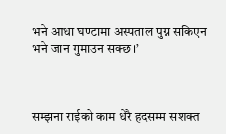भने आधा घण्टामा अस्पताल पुग्न सकिएन भने जान गुमाउन सक्छ।’



सम्झना राईको काम धेरै हदसम्म सशक्त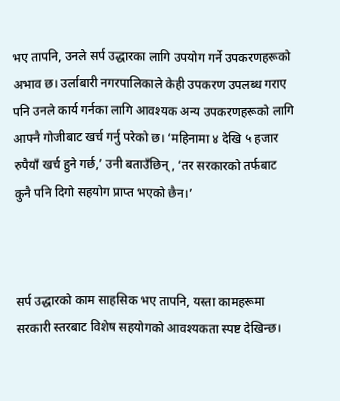भए तापनि, उनले सर्प उद्धारका लागि उपयोग गर्ने उपकरणहरूको अभाव छ। उर्लाबारी नगरपालिकाले केही उपकरण उपलब्ध गराए पनि उनले कार्य गर्नका लागि आवश्यक अन्य उपकरणहरूको लागि आफ्नै गोजीबाट खर्च गर्नु परेको छ। ‘महिनामा ४ देखि ५ हजार रुपैयाँ खर्च हुने गर्छ,’ उनी बताउँछिन्, ‘तर सरकारको तर्फबाट कुनै पनि दिगो सहयोग प्राप्त भएको छैन।’



सर्प उद्धारको काम साहसिक भए तापनि, यस्ता कामहरूमा सरकारी स्तरबाट विशेष सहयोगको आवश्यकता स्पष्ट देखिन्छ।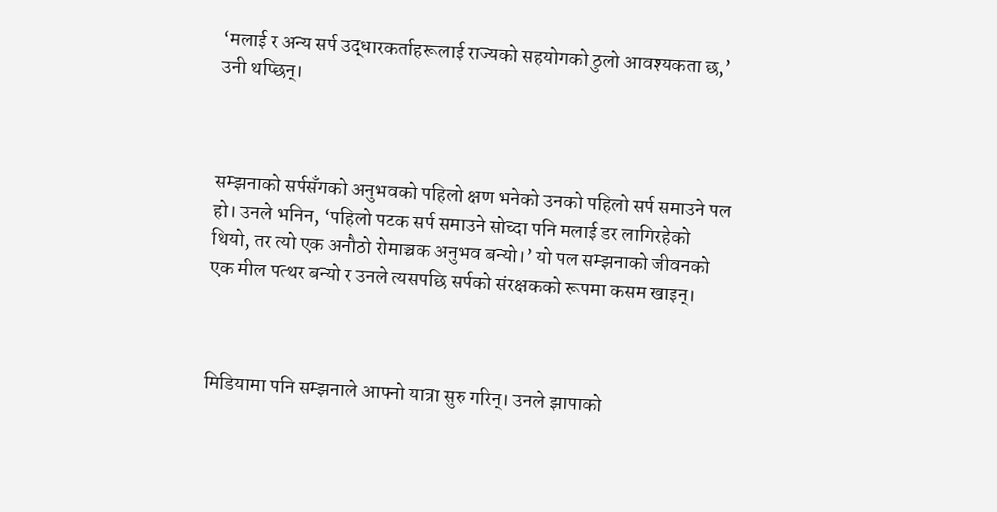‘मलाई र अन्य सर्प उद्धारकर्ताहरूलाई राज्यको सहयोगको ठुलो आवश्यकता छ,’ उनी थप्छिन्।



सम्झनाको सर्पसँगको अनुभवको पहिलो क्षण भनेको उनको पहिलो सर्प समाउने पल हो। उनले भनिन, ‘पहिलो पटक सर्प समाउने सोच्दा पनि मलाई डर लागिरहेको थियो, तर त्यो एक अनौठो रोमाञ्चक अनुभव बन्यो।’ यो पल सम्झनाको जीवनको एक मील पत्थर बन्यो र उनले त्यसपछि सर्पको संरक्षकको रूपमा कसम खाइन्।



मिडियामा पनि सम्झनाले आफ्नो यात्रा सुरु गरिन्। उनले झापाको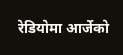रेडियोमा आर्जेको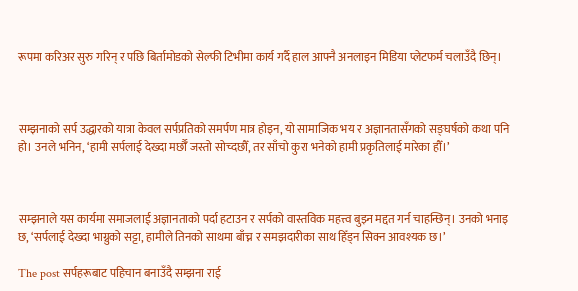रूपमा करिअर सुरु गरिन् र पछि बिर्तामोडको सेल्फी टिभीमा कार्य गर्दै हाल आफ्नै अनलाइन मिडिया प्लेटफर्म चलाउँदै छिन्।



सम्झनाको सर्प उद्धारको यात्रा केवल सर्पप्रतिको समर्पण मात्र होइन, यो सामाजिक भय र अज्ञानतासँगको सङ्घर्षको कथा पनि हो। उनले भनिन, ‘हामी सर्पलाई देख्दा मर्छौँ जस्तो सोच्दछौँ, तर साँचो कुरा भनेको हामी प्रकृतिलाई मारेका हौँ।’



सम्झनाले यस कार्यमा समाजलाई अज्ञानताको पर्दा हटाउन र सर्पको वास्तविक महत्त्व बुझ्न मद्दत गर्न चाहन्छिन्। उनको भनाइ छ, ‘सर्पलाई देख्दा भाग्नुको सट्टा, हामीले तिनको साथमा बाँच्न र समझदारीका साथ हिँड्न सिक्न आवश्यक छ।’

The post सर्पहरूबाट पहिचान बनाउँदै सम्झना राई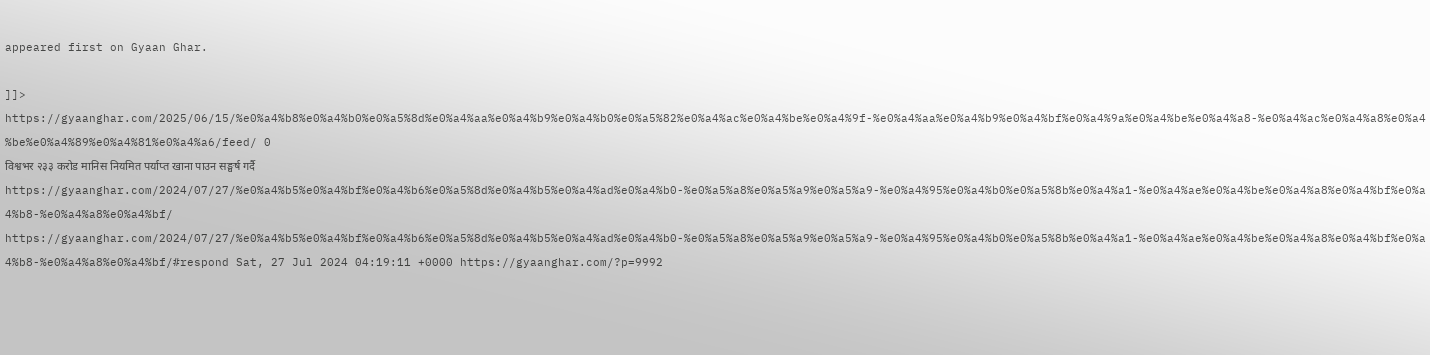appeared first on Gyaan Ghar.

]]>
https://gyaanghar.com/2025/06/15/%e0%a4%b8%e0%a4%b0%e0%a5%8d%e0%a4%aa%e0%a4%b9%e0%a4%b0%e0%a5%82%e0%a4%ac%e0%a4%be%e0%a4%9f-%e0%a4%aa%e0%a4%b9%e0%a4%bf%e0%a4%9a%e0%a4%be%e0%a4%a8-%e0%a4%ac%e0%a4%a8%e0%a4%be%e0%a4%89%e0%a4%81%e0%a4%a6/feed/ 0
विश्वभर २३३ करोड मानिस नियमित पर्याप्त खाना पाउन सङ्घर्ष गर्दै https://gyaanghar.com/2024/07/27/%e0%a4%b5%e0%a4%bf%e0%a4%b6%e0%a5%8d%e0%a4%b5%e0%a4%ad%e0%a4%b0-%e0%a5%a8%e0%a5%a9%e0%a5%a9-%e0%a4%95%e0%a4%b0%e0%a5%8b%e0%a4%a1-%e0%a4%ae%e0%a4%be%e0%a4%a8%e0%a4%bf%e0%a4%b8-%e0%a4%a8%e0%a4%bf/ https://gyaanghar.com/2024/07/27/%e0%a4%b5%e0%a4%bf%e0%a4%b6%e0%a5%8d%e0%a4%b5%e0%a4%ad%e0%a4%b0-%e0%a5%a8%e0%a5%a9%e0%a5%a9-%e0%a4%95%e0%a4%b0%e0%a5%8b%e0%a4%a1-%e0%a4%ae%e0%a4%be%e0%a4%a8%e0%a4%bf%e0%a4%b8-%e0%a4%a8%e0%a4%bf/#respond Sat, 27 Jul 2024 04:19:11 +0000 https://gyaanghar.com/?p=9992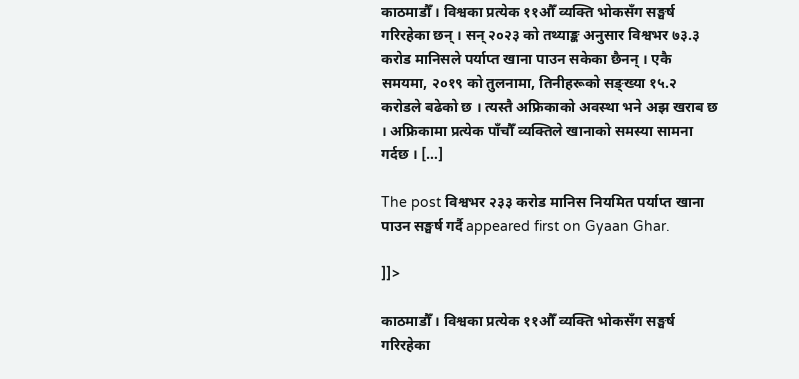काठमाडौँ । विश्वका प्रत्येक ११औँ व्यक्ति भोकसँग सङ्घर्ष गरिरहेका छन् । सन् २०२३ को तथ्याङ्क अनुसार विश्वभर ७३.३ करोड मानिसले पर्याप्त खाना पाउन सकेका छैनन् । एकै समयमा, २०१९ को तुलनामा, तिनीहरूको सङ्ख्या १५.२ करोडले बढेको छ । त्यस्तै अफ्रिकाको अवस्था भने अझ खराब छ । अफ्रिकामा प्रत्येक पाँचौँ व्यक्तिले खानाको समस्या सामना गर्दछ । […]

The post विश्वभर २३३ करोड मानिस नियमित पर्याप्त खाना पाउन सङ्घर्ष गर्दै appeared first on Gyaan Ghar.

]]>

काठमाडौँ । विश्वका प्रत्येक ११औँ व्यक्ति भोकसँग सङ्घर्ष गरिरहेका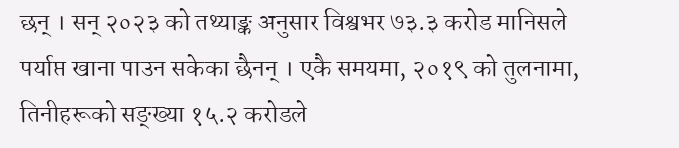छन् । सन् २०२३ को तथ्याङ्क अनुसार विश्वभर ७३.३ करोड मानिसले पर्याप्त खाना पाउन सकेका छैनन् । एकै समयमा, २०१९ को तुलनामा, तिनीहरूको सङ्ख्या १५.२ करोडले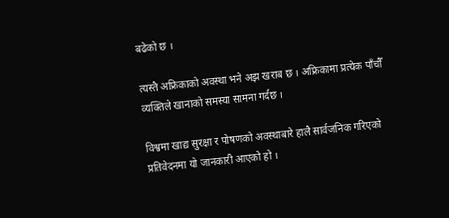बढेको छ ।

त्यस्तै अफ्रिकाको अवस्था भने अझ खराब छ । अफ्रिकामा प्रत्येक पाँचौँ व्यक्तिले खानाको समस्या सामना गर्दछ ।

विश्वमा खाद्य सुरक्षा र पोषणको अवस्थाबारे हालै सार्वजनिक गरिएको प्रतिवेदनमा यो जानकारी आएको हो ।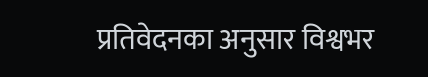प्रतिवेदनका अनुसार विश्वभर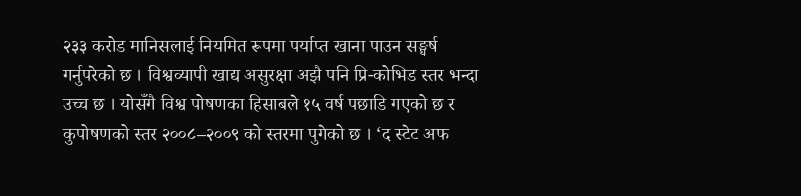२३३ करोड मानिसलाई नियमित रूपमा पर्याप्त खाना पाउन सङ्घर्ष गर्नुपरेको छ । विश्वव्यापी खाद्य असुरक्षा अझै पनि प्रि-कोभिड स्तर भन्दा उच्च छ । योसँगै विश्व पोषणका हिसाबले १५ वर्ष पछाडि गएको छ र कुपोषणको स्तर २००८–२००९ को स्तरमा पुगेको छ । ‘द स्टेट अफ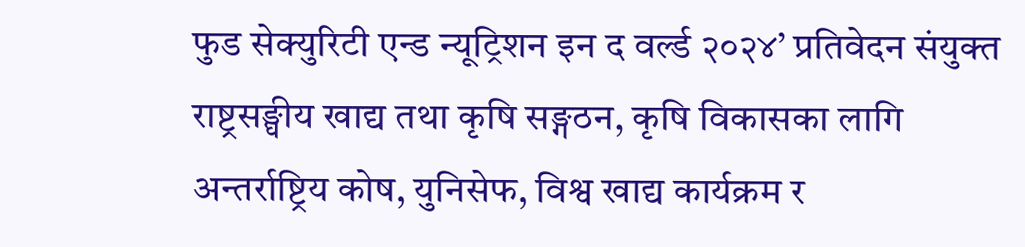फुड सेक्युरिटी एन्ड न्यूट्रिशन इन द वर्ल्ड २०२४’ प्रतिवेदन संयुक्त राष्ट्रसङ्घीय खाद्य तथा कृषि सङ्गठन, कृषि विकासका लागि अन्तर्राष्ट्रिय कोष, युनिसेफ, विश्व खाद्य कार्यक्रम र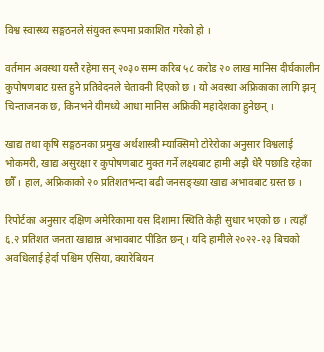विश्व स्वास्थ्य सङ्गठनले संयुक्त रूपमा प्रकाशित गरेको हो ।

वर्तमान अवस्था यस्तै रहेमा सन् २०३० सम्म करिब ५८ करोड २० लाख मानिस दीर्घकालीन कुपोषणबाट ग्रस्त हुने प्रतिवेदनले चेतावनी दिएको छ । यो अवस्था अफ्रिकाका लागि झन् चिन्ताजनक छ, किनभने यीमध्ये आधा मानिस अफ्रिकी महादेशका हुनेछन् ।

खाद्य तथा कृषि सङ्गठनका प्रमुख अर्थशास्त्री म्याक्सिमो टोरेरोका अनुसार विश्वलाई भोकमरी, खाद्य असुरक्षा र कुपोषणबाट मुक्त गर्ने लक्ष्यबाट हामी अझै धेरै पछाडि रहेका छौँ । हाल, अफ्रिकाको २० प्रतिशतभन्दा बढी जनसङ्ख्या खाद्य अभावबाट ग्रस्त छ ।

रिपोर्टका अनुसार दक्षिण अमेरिकामा यस दिशामा स्थिति केही सुधार भएको छ । त्यहाँ ६.२ प्रतिशत जनता खाद्यान्न अभावबाट पीडित छन् । यदि हामीले २०२२-२३ बिचको अवधिलाई हेर्दा पश्चिम एसिया, क्यारेबियन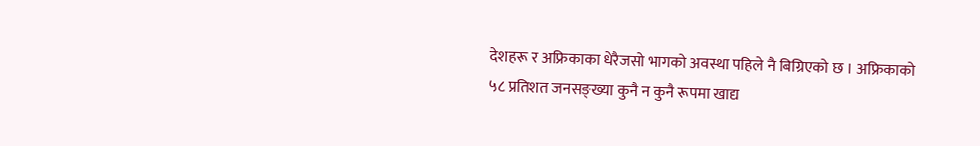देशहरू र अफ्रिकाका धेरैजसो भागको अवस्था पहिले नै बिग्रिएको छ । अफ्रिकाको ५८ प्रतिशत जनसङ्ख्या कुनै न कुनै रूपमा खाद्य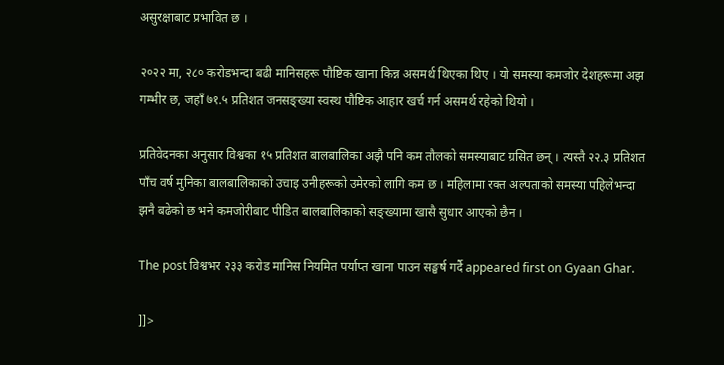असुरक्षाबाट प्रभावित छ ।

२०२२ मा, २८० करोडभन्दा बढी मानिसहरू पौष्टिक खाना किन्न असमर्थ थिएका थिए । यो समस्या कमजोर देशहरूमा अझ गम्भीर छ, जहाँ ७१.५ प्रतिशत जनसङ्ख्या स्वस्थ पौष्टिक आहार खर्च गर्न असमर्थ रहेको थियो ।

प्रतिवेदनका अनुसार विश्वका १५ प्रतिशत बालबालिका अझै पनि कम तौलको समस्याबाट ग्रसित छन् । त्यस्तै २२.३ प्रतिशत पाँच वर्ष मुनिका बालबालिकाको उचाइ उनीहरूको उमेरको लागि कम छ । महिलामा रक्त अल्पताको समस्या पहिलेभन्दा झनै बढेको छ भने कमजोरीबाट पीडित बालबालिकाको सङ्ख्यामा खासै सुधार आएको छैन ।

The post विश्वभर २३३ करोड मानिस नियमित पर्याप्त खाना पाउन सङ्घर्ष गर्दै appeared first on Gyaan Ghar.

]]>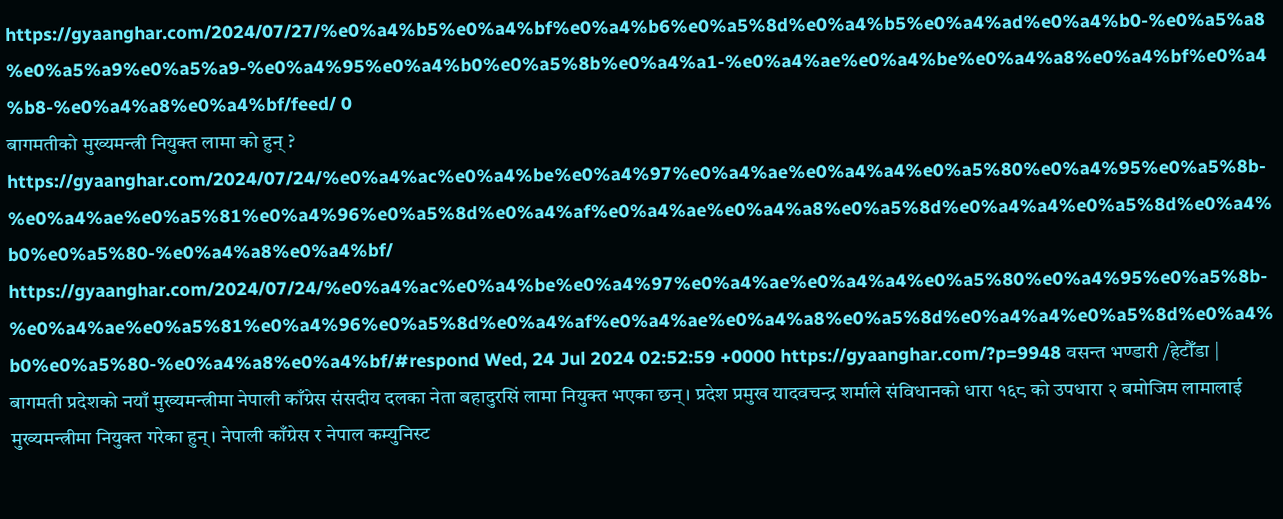https://gyaanghar.com/2024/07/27/%e0%a4%b5%e0%a4%bf%e0%a4%b6%e0%a5%8d%e0%a4%b5%e0%a4%ad%e0%a4%b0-%e0%a5%a8%e0%a5%a9%e0%a5%a9-%e0%a4%95%e0%a4%b0%e0%a5%8b%e0%a4%a1-%e0%a4%ae%e0%a4%be%e0%a4%a8%e0%a4%bf%e0%a4%b8-%e0%a4%a8%e0%a4%bf/feed/ 0
बागमतीको मुख्यमन्त्री नियुक्त लामा को हुन् ? https://gyaanghar.com/2024/07/24/%e0%a4%ac%e0%a4%be%e0%a4%97%e0%a4%ae%e0%a4%a4%e0%a5%80%e0%a4%95%e0%a5%8b-%e0%a4%ae%e0%a5%81%e0%a4%96%e0%a5%8d%e0%a4%af%e0%a4%ae%e0%a4%a8%e0%a5%8d%e0%a4%a4%e0%a5%8d%e0%a4%b0%e0%a5%80-%e0%a4%a8%e0%a4%bf/ https://gyaanghar.com/2024/07/24/%e0%a4%ac%e0%a4%be%e0%a4%97%e0%a4%ae%e0%a4%a4%e0%a5%80%e0%a4%95%e0%a5%8b-%e0%a4%ae%e0%a5%81%e0%a4%96%e0%a5%8d%e0%a4%af%e0%a4%ae%e0%a4%a8%e0%a5%8d%e0%a4%a4%e0%a5%8d%e0%a4%b0%e0%a5%80-%e0%a4%a8%e0%a4%bf/#respond Wed, 24 Jul 2024 02:52:59 +0000 https://gyaanghar.com/?p=9948 वसन्त भण्डारी /हेटौँडा | बागमती प्रदेशको नयाँ मुख्यमन्त्रीमा नेपाली काँग्रेस संसदीय दलका नेता बहादुरसिं लामा नियुक्त भएका छन्। प्रदेश प्रमुख यादवचन्द्र शर्माले संविधानको धारा १६८ को उपधारा २ बमोजिम लामालाई मुख्यमन्त्रीमा नियुक्त गरेका हुन्। नेपाली काँग्रेस र नेपाल कम्युनिस्ट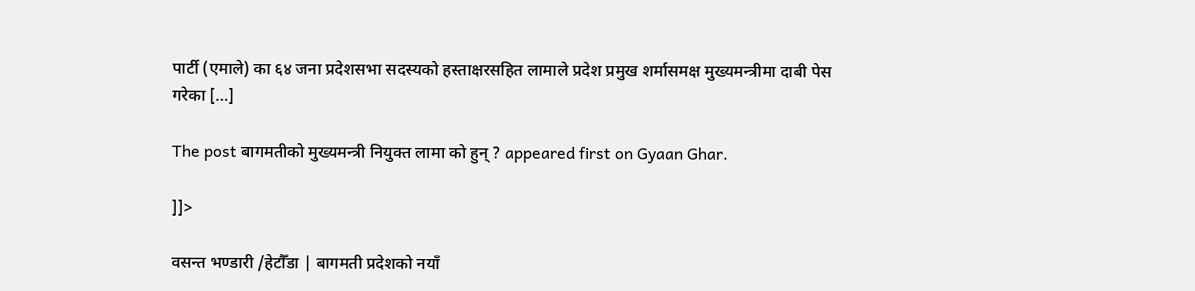पार्टी (एमाले) का ६४ जना प्रदेशसभा सदस्यको हस्ताक्षरसहित लामाले प्रदेश प्रमुख शर्मासमक्ष मुख्यमन्त्रीमा दाबी पेस गरेका […]

The post बागमतीको मुख्यमन्त्री नियुक्त लामा को हुन् ? appeared first on Gyaan Ghar.

]]>

वसन्त भण्डारी /हेटौँडा | बागमती प्रदेशको नयाँ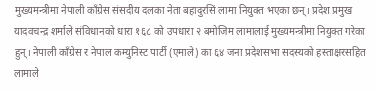मुख्यमन्त्रीमा नेपाली काँग्रेस संसदीय दलका नेता बहादुरसिं लामा नियुक्त भएका छन्। प्रदेश प्रमुख यादवचन्द्र शर्माले संविधानको धारा १६८ को उपधारा २ बमोजिम लामालाई मुख्यमन्त्रीमा नियुक्त गरेका हुन्। नेपाली काँग्रेस र नेपाल कम्युनिस्ट पार्टी (एमाले) का ६४ जना प्रदेशसभा सदस्यको हस्ताक्षरसहित लामाले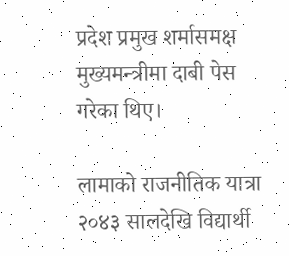प्रदेश प्रमुख शर्मासमक्ष मुख्यमन्त्रीमा दाबी पेस गरेका थिए।

लामाको राजनीतिक यात्रा २०४३ सालदेखि विद्यार्थी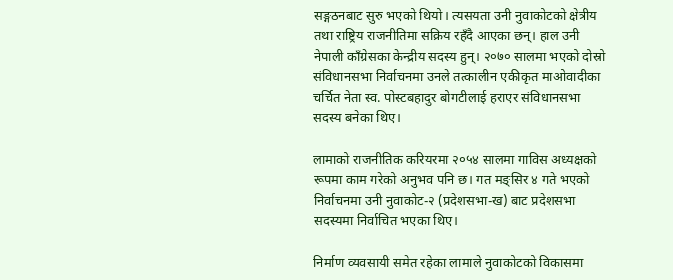सङ्गठनबाट सुरु भएको थियो। त्यसयता उनी नुवाकोटको क्षेत्रीय तथा राष्ट्रिय राजनीतिमा सक्रिय रहँदै आएका छन्। हाल उनी नेपाली काँग्रेसका केन्द्रीय सदस्य हुन्। २०७० सालमा भएको दोस्रो संविधानसभा निर्वाचनमा उनले तत्कालीन एकीकृत माओवादीका चर्चित नेता स्व. पोस्टबहादुर बोगटीलाई हराएर संविधानसभा सदस्य बनेका थिए।

लामाको राजनीतिक करियरमा २०५४ सालमा गाविस अध्यक्षको रूपमा काम गरेको अनुभव पनि छ। गत मङ्सिर ४ गते भएको निर्वाचनमा उनी नुवाकोट-२ (प्रदेशसभा-ख) बाट प्रदेशसभा सदस्यमा निर्वाचित भएका थिए।

निर्माण व्यवसायी समेत रहेका लामाले नुवाकोटको विकासमा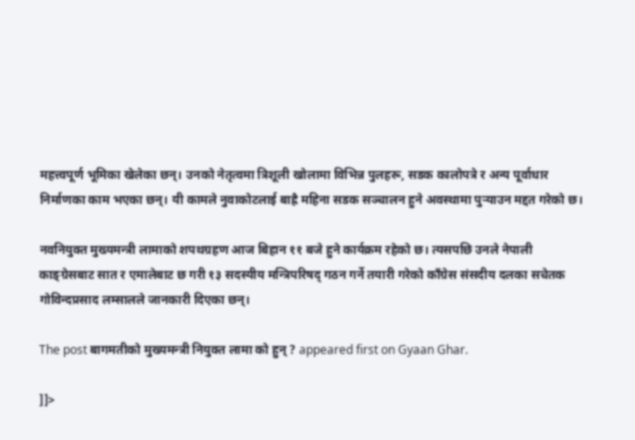महत्त्वपूर्ण भूमिका खेलेका छन्। उनको नेतृत्वमा त्रिशूली खोलामा विभिन्न पुलहरू, सडक कालोपत्रे र अन्य पूर्वाधार निर्माणका काम भएका छन्। यी कामले नुवाकोटलाई बाह्रै महिना सडक सञ्चालन हुने अवस्थामा पुर्‍याउन मद्दत गरेको छ।

नवनियुक्त मुख्यमन्त्री लामाको शपथग्रहण आज बिहान ११ बजे हुने कार्यक्रम रहेको छ। त्यसपछि उनले नेपाली काङ्ग्रेसबाट सात र एमालेबाट छ गरी १३ सदस्यीय मन्त्रिपरिषद् गठन गर्ने तयारी गरेको काँग्रेस संसदीय दलका सचेतक गोविन्दप्रसाद लम्सालले जानकारी दिएका छन्।

The post बागमतीको मुख्यमन्त्री नियुक्त लामा को हुन् ? appeared first on Gyaan Ghar.

]]>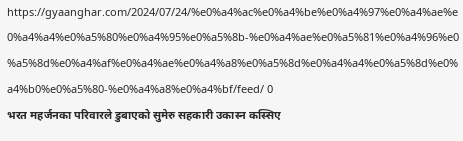https://gyaanghar.com/2024/07/24/%e0%a4%ac%e0%a4%be%e0%a4%97%e0%a4%ae%e0%a4%a4%e0%a5%80%e0%a4%95%e0%a5%8b-%e0%a4%ae%e0%a5%81%e0%a4%96%e0%a5%8d%e0%a4%af%e0%a4%ae%e0%a4%a8%e0%a5%8d%e0%a4%a4%e0%a5%8d%e0%a4%b0%e0%a5%80-%e0%a4%a8%e0%a4%bf/feed/ 0
भरत महर्जनका परिवारले डुबाएको सुमेरु सहकारी उकास्न कस्सिए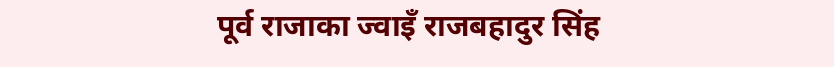पूर्व राजाका ज्वाइँ राजबहादुर सिंह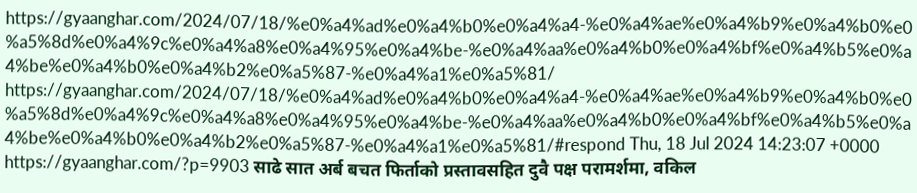https://gyaanghar.com/2024/07/18/%e0%a4%ad%e0%a4%b0%e0%a4%a4-%e0%a4%ae%e0%a4%b9%e0%a4%b0%e0%a5%8d%e0%a4%9c%e0%a4%a8%e0%a4%95%e0%a4%be-%e0%a4%aa%e0%a4%b0%e0%a4%bf%e0%a4%b5%e0%a4%be%e0%a4%b0%e0%a4%b2%e0%a5%87-%e0%a4%a1%e0%a5%81/ https://gyaanghar.com/2024/07/18/%e0%a4%ad%e0%a4%b0%e0%a4%a4-%e0%a4%ae%e0%a4%b9%e0%a4%b0%e0%a5%8d%e0%a4%9c%e0%a4%a8%e0%a4%95%e0%a4%be-%e0%a4%aa%e0%a4%b0%e0%a4%bf%e0%a4%b5%e0%a4%be%e0%a4%b0%e0%a4%b2%e0%a5%87-%e0%a4%a1%e0%a5%81/#respond Thu, 18 Jul 2024 14:23:07 +0000 https://gyaanghar.com/?p=9903 साढे सात अर्ब बचत फिर्ताको प्रस्तावसहित दुवै पक्ष परामर्शमा, वकिल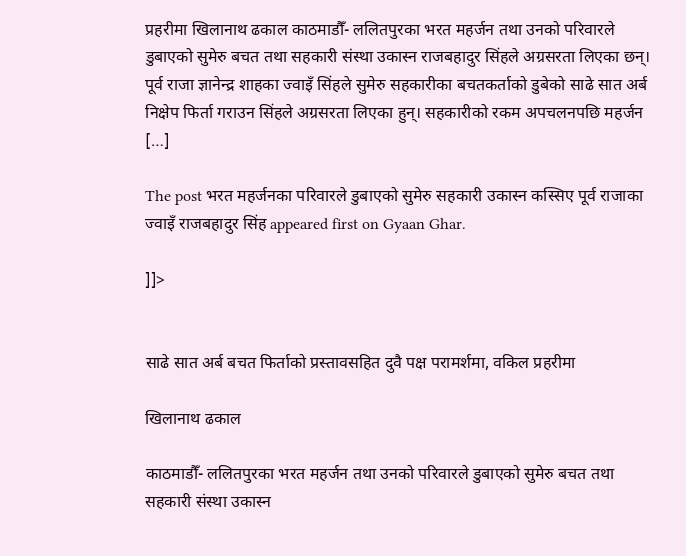प्रहरीमा खिलानाथ ढकाल काठमाडौँ- ललितपुरका भरत महर्जन तथा उनको परिवारले डुबाएको सुमेरु बचत तथा सहकारी संस्था उकास्न राजबहादुर सिंहले अग्रसरता लिएका छन्। पूर्व राजा ज्ञानेन्द्र शाहका ज्वाइँ सिंहले सुमेरु सहकारीका बचतकर्ताको डुबेको साढे सात अर्ब निक्षेप फिर्ता गराउन सिंहले अग्रसरता लिएका हुन्। सहकारीको रकम अपचलनपछि महर्जन […]

The post भरत महर्जनका परिवारले डुबाएको सुमेरु सहकारी उकास्न कस्सिए पूर्व राजाका ज्वाइँ राजबहादुर सिंह appeared first on Gyaan Ghar.

]]>


साढे सात अर्ब बचत फिर्ताको प्रस्तावसहित दुवै पक्ष परामर्शमा, वकिल प्रहरीमा

खिलानाथ ढकाल

काठमाडौँ- ललितपुरका भरत महर्जन तथा उनको परिवारले डुबाएको सुमेरु बचत तथा सहकारी संस्था उकास्न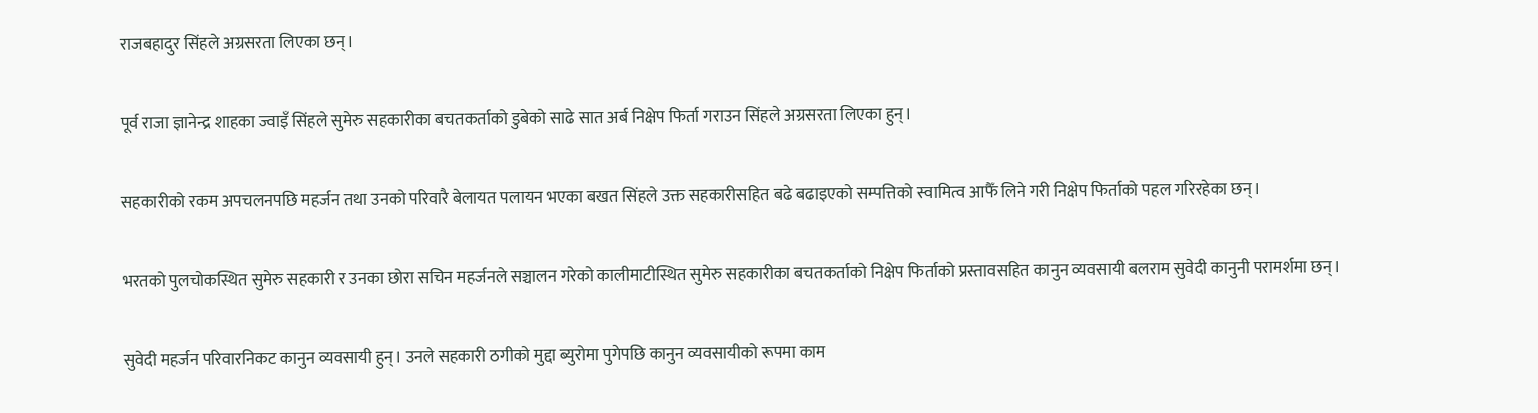राजबहादुर सिंहले अग्रसरता लिएका छन्।

पूर्व राजा ज्ञानेन्द्र शाहका ज्वाइँ सिंहले सुमेरु सहकारीका बचतकर्ताको डुबेको साढे सात अर्ब निक्षेप फिर्ता गराउन सिंहले अग्रसरता लिएका हुन्।

सहकारीको रकम अपचलनपछि महर्जन तथा उनको परिवारै बेलायत पलायन भएका बखत सिंहले उक्त सहकारीसहित बढे बढाइएको सम्पत्तिको स्वामित्व आफैँ लिने गरी निक्षेप फिर्ताको पहल गरिरहेका छन्।

भरतको पुलचोकस्थित सुमेरु सहकारी र उनका छोरा सचिन महर्जनले सञ्चालन गरेको कालीमाटीस्थित सुमेरु सहकारीका बचतकर्ताको निक्षेप फिर्ताको प्रस्तावसहित कानुन व्यवसायी बलराम सुवेदी कानुनी परामर्शमा छन्।

सुवेदी महर्जन परिवारनिकट कानुन व्यवसायी हुन्। उनले सहकारी ठगीको मुद्दा ब्युरोमा पुगेपछि कानुन व्यवसायीको रूपमा काम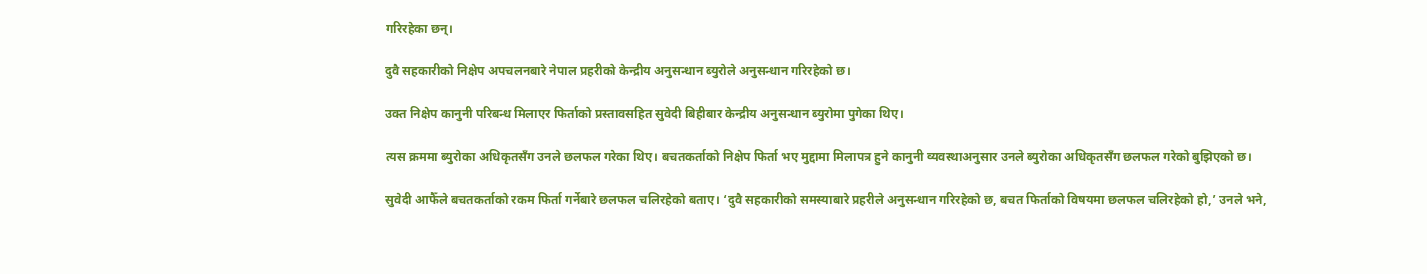गरिरहेका छन्।

दुवै सहकारीको निक्षेप अपचलनबारे नेपाल प्रहरीको केन्द्रीय अनुसन्धान ब्युरोले अनुसन्धान गरिरहेको छ।

उक्त निक्षेप कानुनी परिबन्ध मिलाएर फिर्ताको प्रस्तावसहित सुवेदी बिहीबार केन्द्रीय अनुसन्धान ब्युरोमा पुगेका थिए।

त्यस क्रममा ब्युरोका अधिकृतसँग उनले छलफल गरेका थिए। बचतकर्ताको निक्षेप फिर्ता भए मुद्दामा मिलापत्र हुने कानुनी व्यवस्थाअनुसार उनले ब्युरोका अधिकृतसँग छलफल गरेको बुझिएको छ।

सुवेदी आफैँले बचतकर्ताको रकम फिर्ता गर्नेबारे छलफल चलिरहेको बताए। ‘दुवै सहकारीको समस्याबारे प्रहरीले अनुसन्धान गरिरहेको छ, बचत फिर्ताको विषयमा छलफल चलिरहेको हो,’ उनले भने,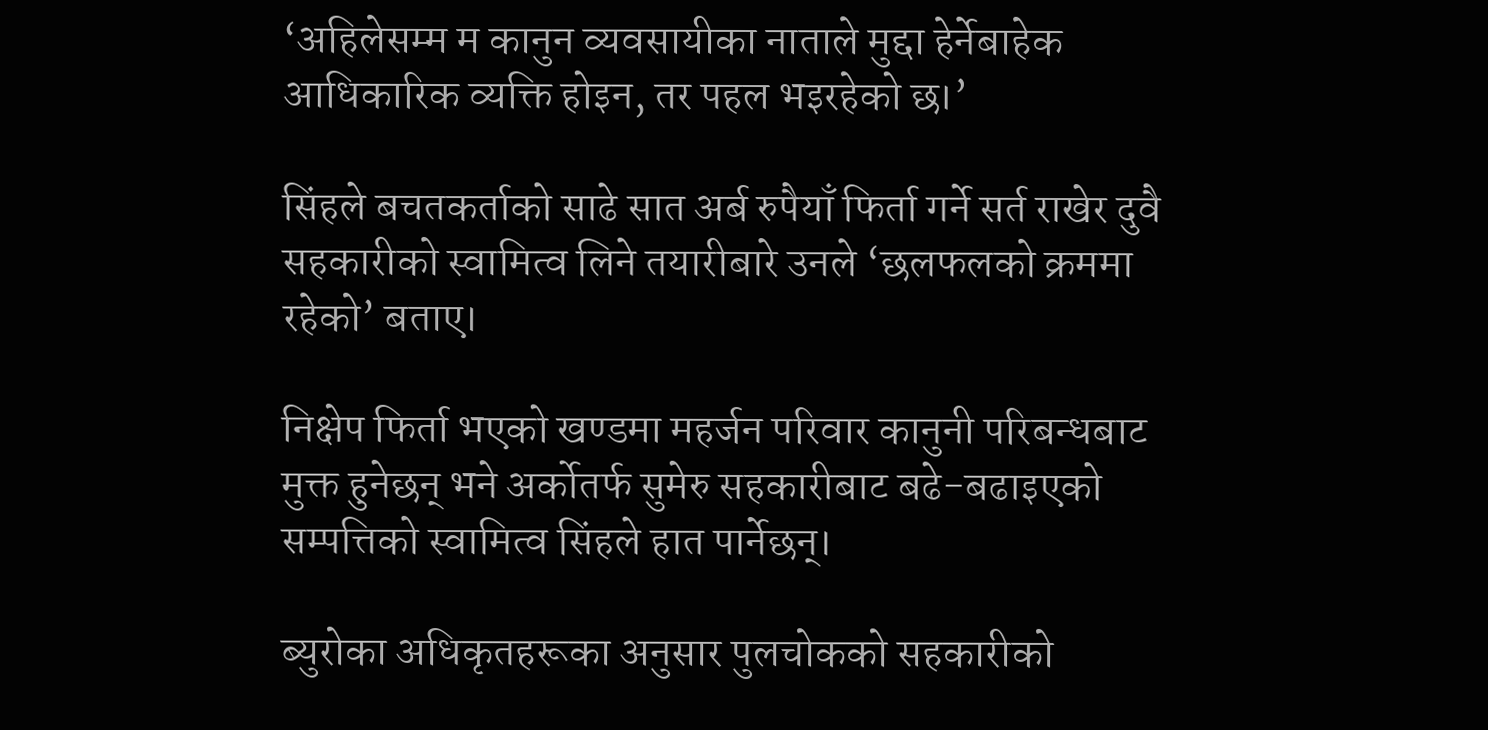‘अहिलेसम्म म कानुन व्यवसायीका नाताले मुद्दा हेर्नेबाहेक आधिकारिक व्यक्ति होइन, तर पहल भइरहेको छ।’

सिंहले बचतकर्ताको साढे सात अर्ब रुपैयाँ फिर्ता गर्ने सर्त राखेर दुवै सहकारीको स्वामित्व लिने तयारीबारे उनले ‘छलफलको क्रममा रहेको’ बताए।

निक्षेप फिर्ता भएको खण्डमा महर्जन परिवार कानुनी परिबन्धबाट मुक्त हुनेछन् भने अर्कोतर्फ सुमेरु सहकारीबाट बढे-बढाइएको सम्पत्तिको स्वामित्व सिंहले हात पार्नेछन्।

ब्युरोका अधिकृतहरूका अनुसार पुलचोकको सहकारीको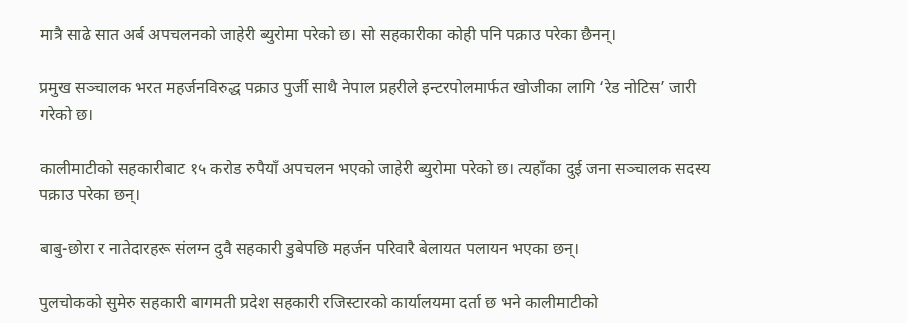मात्रै साढे सात अर्ब अपचलनको जाहेरी ब्युरोमा परेको छ। सो सहकारीका कोही पनि पक्राउ परेका छैनन्।

प्रमुख सञ्चालक भरत महर्जनविरुद्ध पक्राउ पुर्जी साथै नेपाल प्रहरीले इन्टरपोलमार्फत खोजीका लागि ‘रेड नोटिस’ जारी गरेको छ।

कालीमाटीको सहकारीबाट १५ करोड रुपैयाँ अपचलन भएको जाहेरी ब्युरोमा परेको छ। त्यहाँका दुई जना सञ्चालक सदस्य पक्राउ परेका छन्।

बाबु-छोरा र नातेदारहरू संलग्न दुवै सहकारी डुबेपछि महर्जन परिवारै बेलायत पलायन भएका छन्।

पुलचोकको सुमेरु सहकारी बागमती प्रदेश सहकारी रजिस्टारको कार्यालयमा दर्ता छ भने कालीमाटीको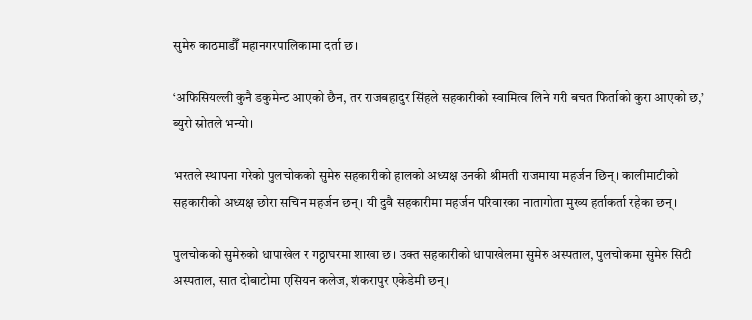सुमेरु काठमाडौँ महानगरपालिकामा दर्ता छ।

‘अफिसियल्ली कुनै डकुमेन्ट आएको छैन, तर राजबहादुर सिंहले सहकारीको स्वामित्व लिने गरी बचत फिर्ताको कुरा आएको छ,’ ब्युरो स्रोतले भन्यो।

भरतले स्थापना गरेको पुलचोकको सुमेरु सहकारीको हालको अध्यक्ष उनकी श्रीमती राजमाया महर्जन छिन्। कालीमाटीको सहकारीको अध्यक्ष छोरा सचिन महर्जन छन्। यी दुवै सहकारीमा महर्जन परिवारका नातागोता मुख्य हर्ताकर्ता रहेका छन्।

पुलचोकको सुमेरुको धापाखेल र गठ्ठाघरमा शाखा छ। उक्त सहकारीको धापाखेलमा सुमेरु अस्पताल, पुलचोकमा सुमेरु सिटी अस्पताल, सात दोबाटोमा एसियन कलेज, शंकरापुर एकेडेमी छन्।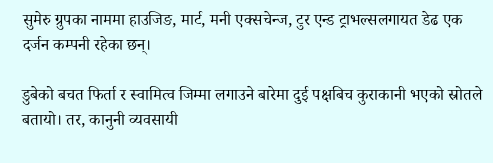सुमेरु ग्रुपका नाममा हाउजिङ, मार्ट, मनी एक्सचेन्ज, टुर एन्ड ट्राभल्सलगायत डेढ एक दर्जन कम्पनी रहेका छन्।

डुबेको बचत फिर्ता र स्वामित्व जिम्मा लगाउने बारेमा दुई पक्षबिच कुराकानी भएको स्रोतले बतायो। तर, कानुनी व्यवसायी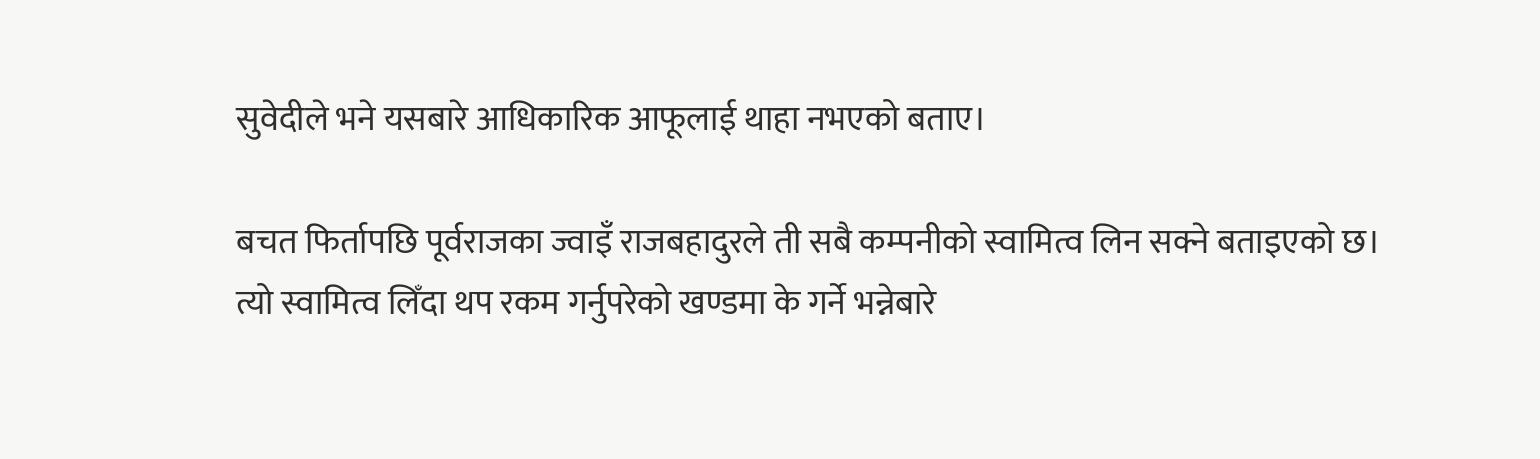सुवेदीले भने यसबारे आधिकारिक आफूलाई थाहा नभएको बताए।

बचत फिर्तापछि पूर्वराजका ज्वाइँ राजबहादुरले ती सबै कम्पनीको स्वामित्व लिन सक्ने बताइएको छ। त्यो स्वामित्व लिँदा थप रकम गर्नुपरेको खण्डमा के गर्ने भन्नेबारे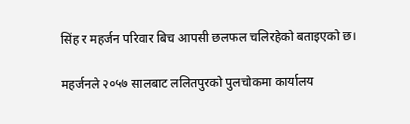सिंह र महर्जन परिवार बिच आपसी छलफल चलिरहेको बताइएको छ।

महर्जनले २०५७ सालबाट ललितपुरको पुलचोकमा कार्यालय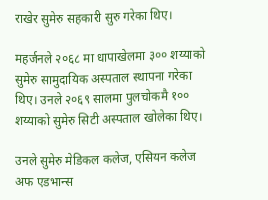राखेर सुमेरु सहकारी सुरु गरेका थिए।

महर्जनले २०६८ मा धापाखेलमा ३०० शय्याको सुमेरु सामुदायिक अस्पताल स्थापना गरेका थिए। उनले २०६९ सालमा पुलचोकमै १०० शय्याको सुमेरु सिटी अस्पताल खोलेका थिए।

उनले सुमेरु मेडिकल कलेज, एसियन कलेज अफ एडभान्स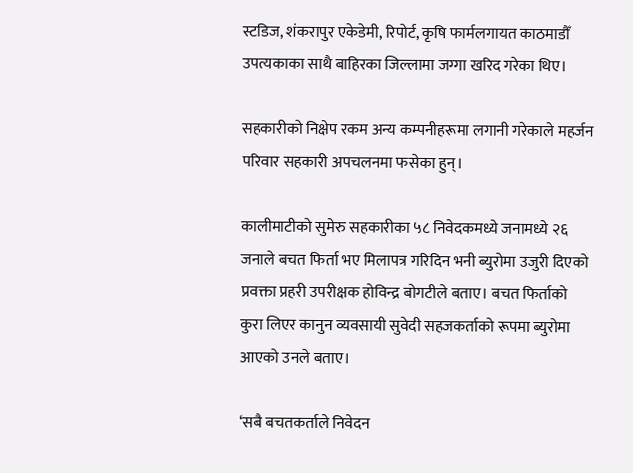स्टडिज, शंकरापुर एकेडेमी, रिपोर्ट, कृषि फार्मलगायत काठमाडौँ उपत्यकाका साथै बाहिरका जिल्लामा जग्गा खरिद गरेका थिए।

सहकारीको निक्षेप रकम अन्य कम्पनीहरूमा लगानी गरेकाले महर्जन परिवार सहकारी अपचलनमा फसेका हुन्।

कालीमाटीको सुमेरु सहकारीका ५८ निवेदकमध्ये जनामध्ये २६ जनाले बचत फिर्ता भए मिलापत्र गरिदिन भनी ब्युरोमा उजुरी दिएको प्रवक्ता प्रहरी उपरीक्षक होविन्द्र बोगटीले बताए। बचत फिर्ताको कुरा लिएर कानुन व्यवसायी सुवेदी सहजकर्ताको रूपमा ब्युरोमा आएको उनले बताए।

‘सबै बचतकर्ताले निवेदन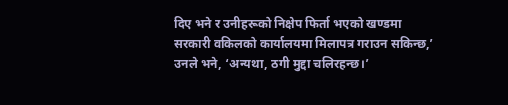दिए भने र उनीहरूको निक्षेप फिर्ता भएको खण्डमा सरकारी वकिलको कार्यालयमा मिलापत्र गराउन सकिन्छ,’ उनले भने, ‘अन्यथा, ठगी मुद्दा चलिरहन्छ।’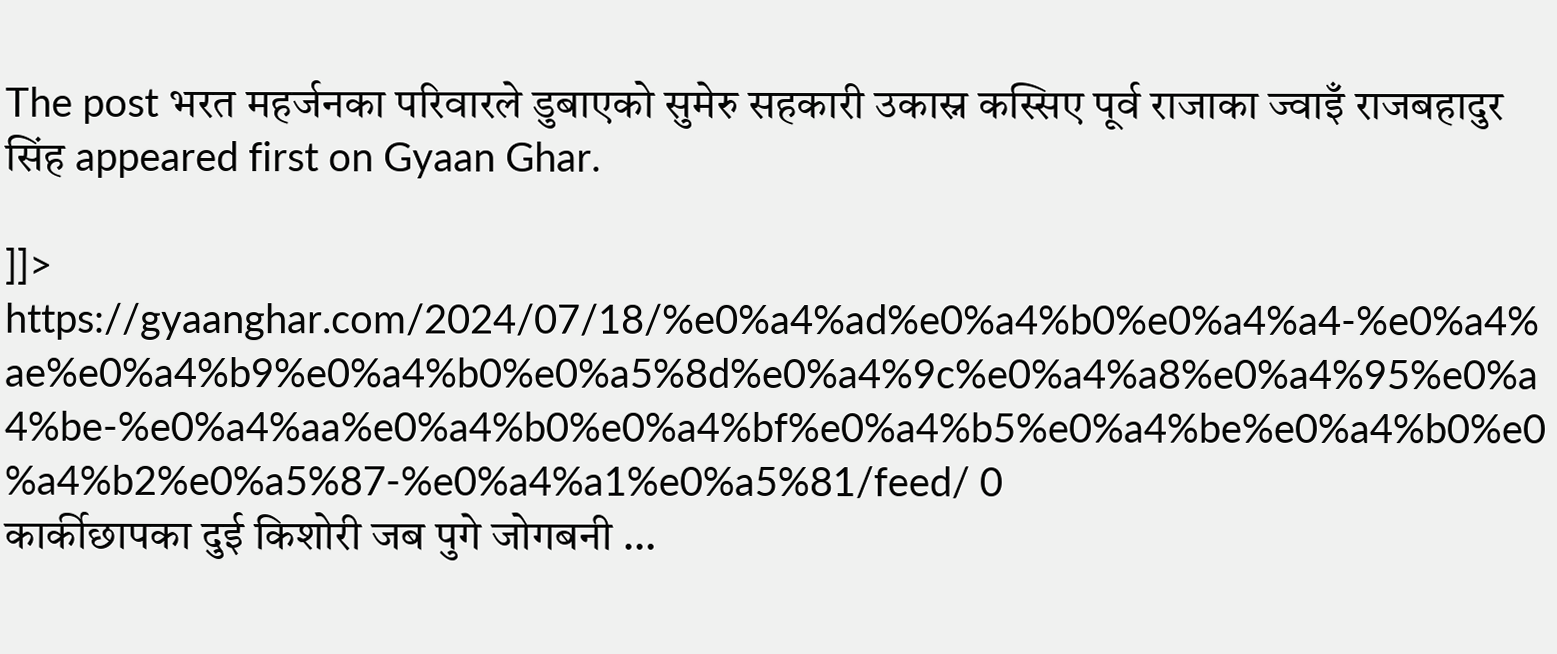The post भरत महर्जनका परिवारले डुबाएको सुमेरु सहकारी उकास्न कस्सिए पूर्व राजाका ज्वाइँ राजबहादुर सिंह appeared first on Gyaan Ghar.

]]>
https://gyaanghar.com/2024/07/18/%e0%a4%ad%e0%a4%b0%e0%a4%a4-%e0%a4%ae%e0%a4%b9%e0%a4%b0%e0%a5%8d%e0%a4%9c%e0%a4%a8%e0%a4%95%e0%a4%be-%e0%a4%aa%e0%a4%b0%e0%a4%bf%e0%a4%b5%e0%a4%be%e0%a4%b0%e0%a4%b2%e0%a5%87-%e0%a4%a1%e0%a5%81/feed/ 0
कार्कीछापका दुई किशोरी जब पुगे जोगबनी …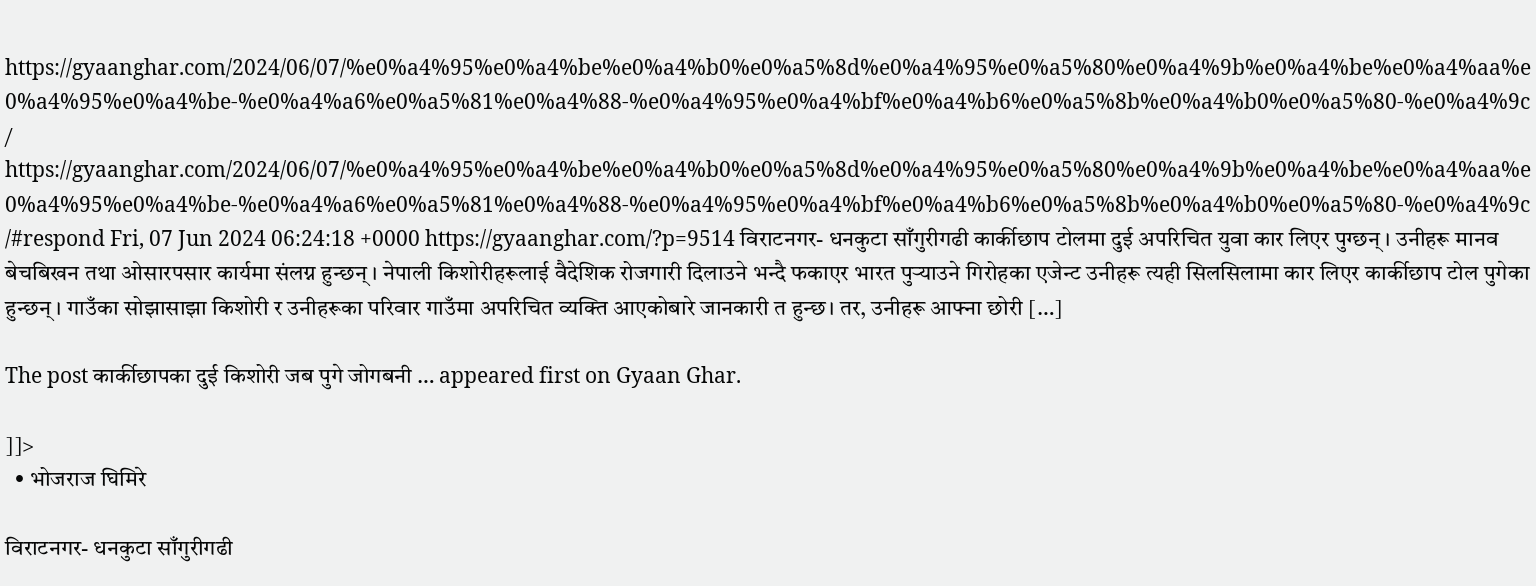https://gyaanghar.com/2024/06/07/%e0%a4%95%e0%a4%be%e0%a4%b0%e0%a5%8d%e0%a4%95%e0%a5%80%e0%a4%9b%e0%a4%be%e0%a4%aa%e0%a4%95%e0%a4%be-%e0%a4%a6%e0%a5%81%e0%a4%88-%e0%a4%95%e0%a4%bf%e0%a4%b6%e0%a5%8b%e0%a4%b0%e0%a5%80-%e0%a4%9c/ https://gyaanghar.com/2024/06/07/%e0%a4%95%e0%a4%be%e0%a4%b0%e0%a5%8d%e0%a4%95%e0%a5%80%e0%a4%9b%e0%a4%be%e0%a4%aa%e0%a4%95%e0%a4%be-%e0%a4%a6%e0%a5%81%e0%a4%88-%e0%a4%95%e0%a4%bf%e0%a4%b6%e0%a5%8b%e0%a4%b0%e0%a5%80-%e0%a4%9c/#respond Fri, 07 Jun 2024 06:24:18 +0000 https://gyaanghar.com/?p=9514 विराटनगर- धनकुटा साँगुरीगढी कार्कीछाप टोलमा दुई अपरिचित युवा कार लिएर पुग्छन्। उनीहरू मानव बेचबिखन तथा ओसारपसार कार्यमा संलग्न हुन्छन्। नेपाली किशोरीहरूलाई वैदेशिक रोजगारी दिलाउने भन्दै फकाएर भारत पुर्‍याउने गिरोहका एजेन्ट उनीहरू त्यही सिलसिलामा कार लिएर कार्कीछाप टोल पुगेका हुन्छन्। गाउँका सोझासाझा किशोरी र उनीहरूका परिवार गाउँमा अपरिचित व्यक्ति आएकोबारे जानकारी त हुन्छ। तर, उनीहरू आफ्ना छोरी […]

The post कार्कीछापका दुई किशोरी जब पुगे जोगबनी … appeared first on Gyaan Ghar.

]]>
  • भोजराज घिमिरे

विराटनगर- धनकुटा साँगुरीगढी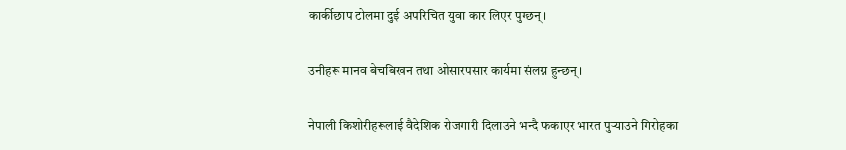कार्कीछाप टोलमा दुई अपरिचित युवा कार लिएर पुग्छन्।

उनीहरू मानव बेचबिखन तथा ओसारपसार कार्यमा संलग्न हुन्छन्।

नेपाली किशोरीहरूलाई वैदेशिक रोजगारी दिलाउने भन्दै फकाएर भारत पुर्‍याउने गिरोहका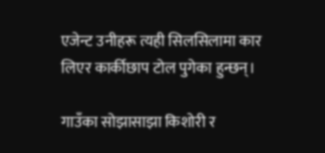एजेन्ट उनीहरू त्यही सिलसिलामा कार लिएर कार्कीछाप टोल पुगेका हुन्छन्।

गाउँका सोझासाझा किशोरी र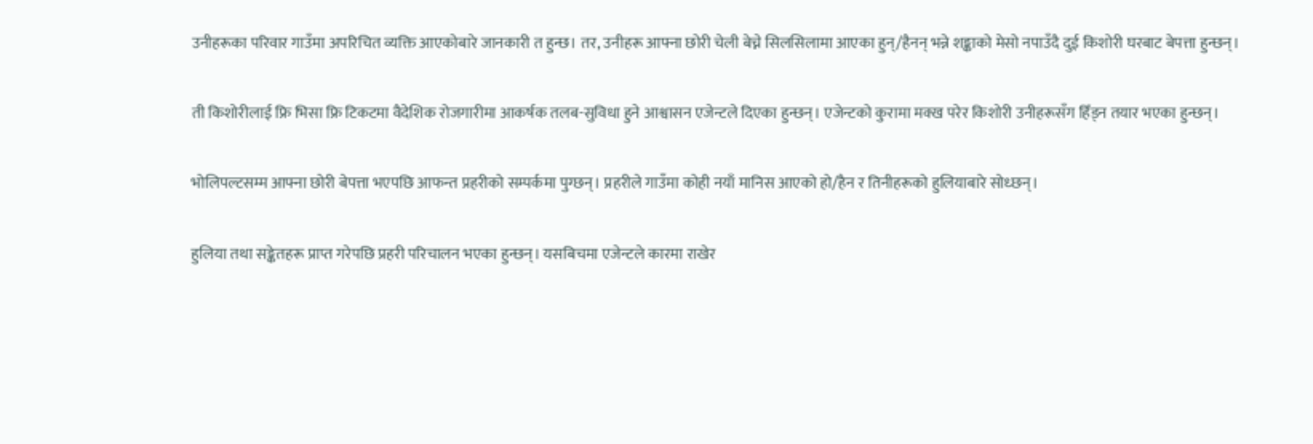उनीहरूका परिवार गाउँमा अपरिचित व्यक्ति आएकोबारे जानकारी त हुन्छ। तर, उनीहरू आफ्ना छोरी चेली बेच्ने सिलसिलामा आएका हुन्/हैनन् भन्ने शङ्काको मेसो नपाउँदै दुई किशोरी घरबाट बेपत्ता हुन्छन्।

ती किशोरीलाई फ्रि भिसा फ्रि टिकटमा वैदेशिक रोजगारीमा आकर्षक तलब-सुविधा हुने आश्वासन एजेन्टले दिएका हुन्छन्। एजेन्टको कुरामा मक्ख परेर किशोरी उनीहरूसँग हिँड्न तयार भएका हुन्छन्।

भोलिपल्टसम्म आफ्ना छोरी बेपत्ता भएपछि आफन्त प्रहरीको सम्पर्कमा पुग्छन्। प्रहरीले गाउँमा कोही नयाँ मानिस आएको हो/हैन र तिनीहरूको हुलियाबारे सोध्छन्।

हुलिया तथा सङ्केतहरू प्राप्त गरेपछि प्रहरी परिचालन भएका हुन्छन्। यसबिचमा एजेन्टले कारमा राखेर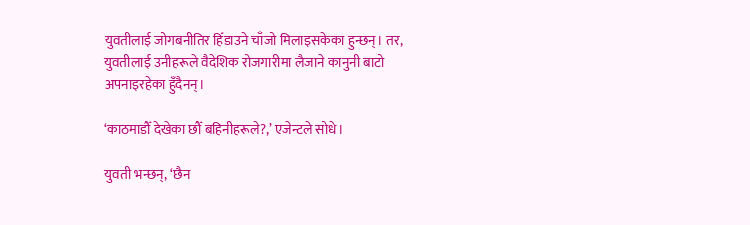युवतीलाई जोगबनीतिर हिँडाउने चाँजो मिलाइसकेका हुन्छन्। तर, युवतीलाई उनीहरूले वैदेशिक रोजगारीमा लैजाने कानुनी बाटो अपनाइरहेका हुँदैनन्।

‘काठमाडौँ देखेका छौँ बहिनीहरूले?,’ एजेन्टले सोधे।

युवती भन्छन्, ‘छैन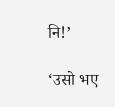नि!’

‘उसो भए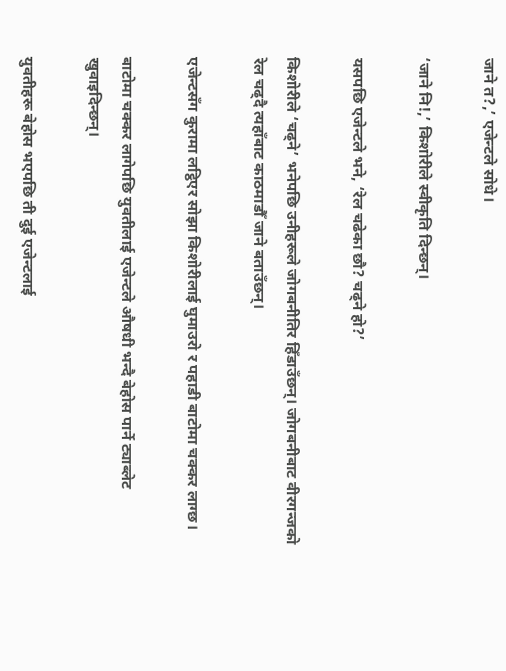जाने त?,’ एजेन्टले सोधे।

‘जाने नि!,’ किशोरीले स्वीकृति दिन्छन्।

यसपछि एजेन्टले भने, ‘रेल चढेका छौ? चढ्ने हो?’

किशोरीले ‘चढ्ने’ भनेपछि उनीहरूले जोगबनीतिर हिँडाउँछन्। जोगबनीबाट वीरगन्जको रेल चढ्दै त्यहाँबाट काठमाडौँ जाने बताउँछन्।

एजेन्टसँग कुरामा लट्ठिएर सोझा किशोरीलाई घुमाउरो र पहाडी बाटोमा चक्कर लाग्छ।

बाटोमा चक्कर लागेपछि युवतीलाई एजेन्टले औषधी भन्दै बेहोस पार्ने ट्याब्लेट खुवाइदिन्छन्।

युवतीहरू बेहोस भएपछि ती दुई एजेन्टलाई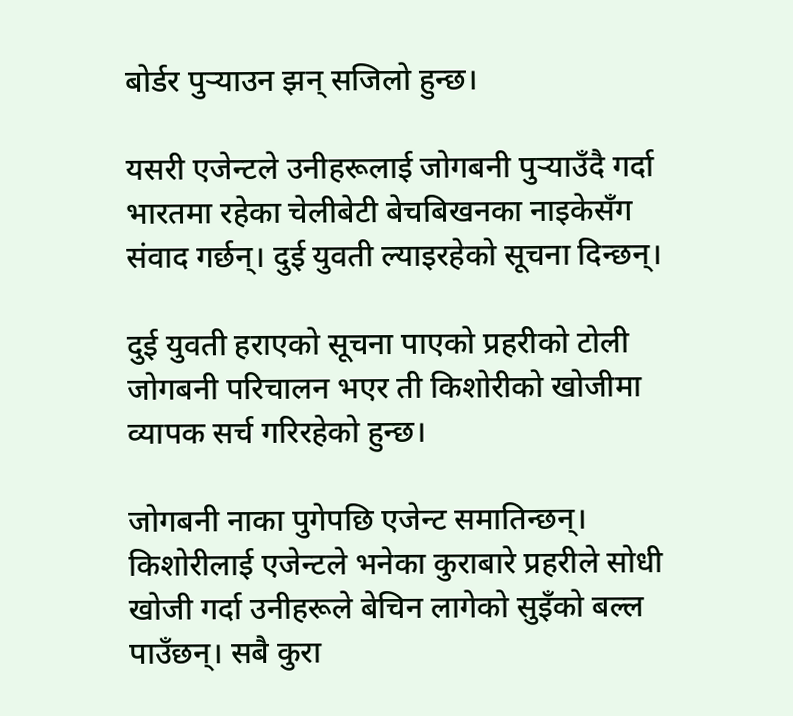बोर्डर पुर्‍याउन झन् सजिलो हुन्छ।

यसरी एजेन्टले उनीहरूलाई जोगबनी पुर्‍याउँदै गर्दा भारतमा रहेका चेलीबेटी बेचबिखनका नाइकेसँग संवाद गर्छन्। दुई युवती ल्याइरहेको सूचना दिन्छन्।

दुई युवती हराएको सूचना पाएको प्रहरीको टोली जोगबनी परिचालन भएर ती किशोरीको खोजीमा व्यापक सर्च गरिरहेको हुन्छ।

जोगबनी नाका पुगेपछि एजेन्ट समातिन्छन्। किशोरीलाई एजेन्टले भनेका कुराबारे प्रहरीले सोधी खोजी गर्दा उनीहरूले बेचिन लागेको सुइँको बल्ल पाउँछन्। सबै कुरा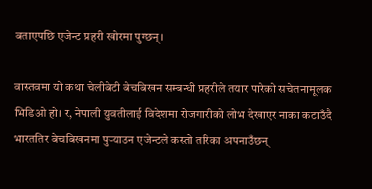बताएपछि एजेन्ट प्रहरी खोरमा पुग्छन्।

वास्तवमा यो कथा चेलीबेटी बेचबिखन सम्बन्धी प्रहरीले तयार पारेको सचेतनामूलक भिडिओ हो। र, नेपाली युवतीलाई विदेशमा रोजगारीको लोभ देखाएर नाका कटाउँदै भारततिर बेचबिखनमा पुर्‍याउन एजेन्टले कस्तो तरिका अपनाउँछन्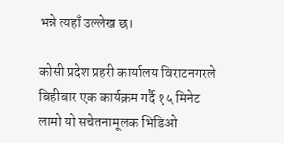भन्ने त्यहाँ उल्लेख छ।

कोसी प्रदेश प्रहरी कार्यालय विराटनगरले बिहीबार एक कार्यक्रम गर्दै १५ मिनेट लामो यो सचेतनामूलक भिडिओ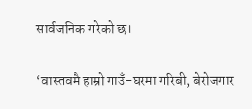सार्वजनिक गरेको छ।

‘वास्तवमै हाम्रो गाउँ-घरमा गरिबी, बेरोजगार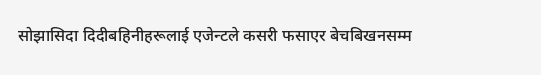सोझासिदा दिदीबहिनीहरूलाई एजेन्टले कसरी फसाएर बेचबिखनसम्म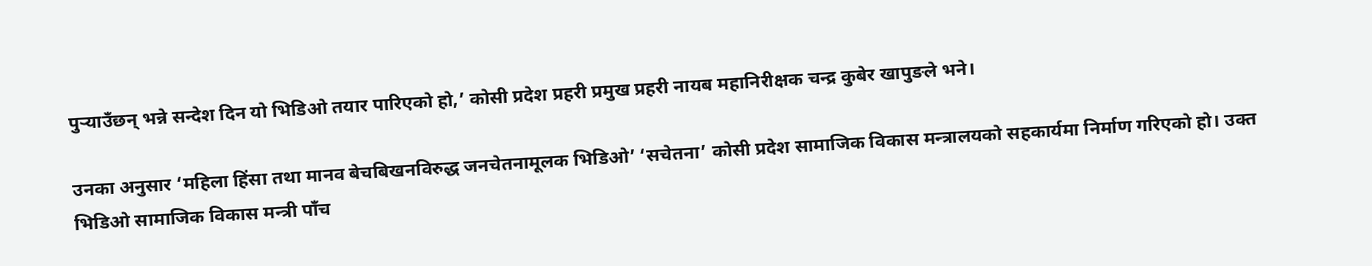पुर्‍याउँछन् भन्ने सन्देश दिन यो भिडिओ तयार पारिएको हो,’ कोसी प्रदेश प्रहरी प्रमुख प्रहरी नायब महानिरीक्षक चन्द्र कुबेर खापुङले भने।

उनका अनुसार ‘महिला हिंसा तथा मानव बेचबिखनविरुद्ध जनचेतनामूलक भिडिओ’ ‘सचेतना’ कोसी प्रदेश सामाजिक विकास मन्त्रालयको सहकार्यमा निर्माण गरिएको हो। उक्त भिडिओ सामाजिक विकास मन्त्री पाँच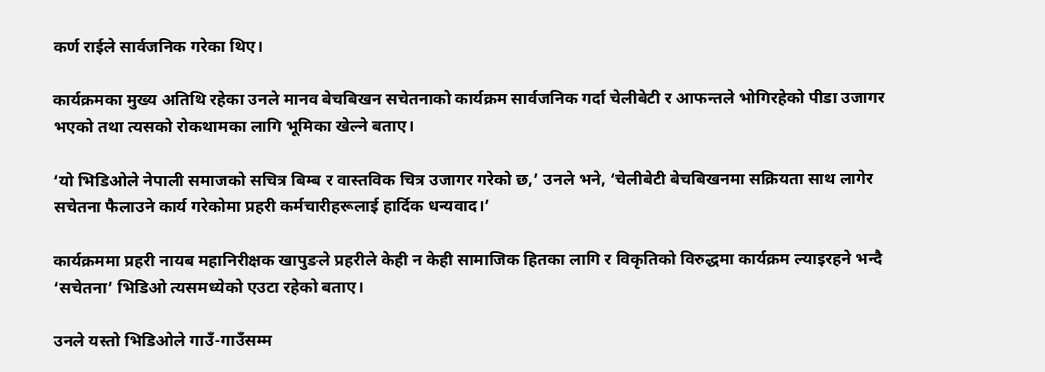कर्ण राईले सार्वजनिक गरेका थिए।

कार्यक्रमका मुख्य अतिथि रहेका उनले मानव बेचबिखन सचेतनाको कार्यक्रम सार्वजनिक गर्दा चेलीबेटी र आफन्तले भोगिरहेको पीडा उजागर भएको तथा त्यसको रोकथामका लागि भूमिका खेल्ने बताए।

‘यो भिडिओले नेपाली समाजको सचित्र बिम्ब र वास्तविक चित्र उजागर गरेको छ,’ उनले भने, ‘चेलीबेटी बेचबिखनमा सक्रियता साथ लागेर सचेतना फैलाउने कार्य गरेकोमा प्रहरी कर्मचारीहरूलाई हार्दिक धन्यवाद।’

कार्यक्रममा प्रहरी नायब महानिरीक्षक खापुङले प्रहरीले केही न केही सामाजिक हितका लागि र विकृतिको विरुद्धमा कार्यक्रम ल्याइरहने भन्दै ‘सचेतना’ भिडिओ त्यसमध्येको एउटा रहेको बताए।

उनले यस्तो भिडिओले गाउँ-गाउँसम्म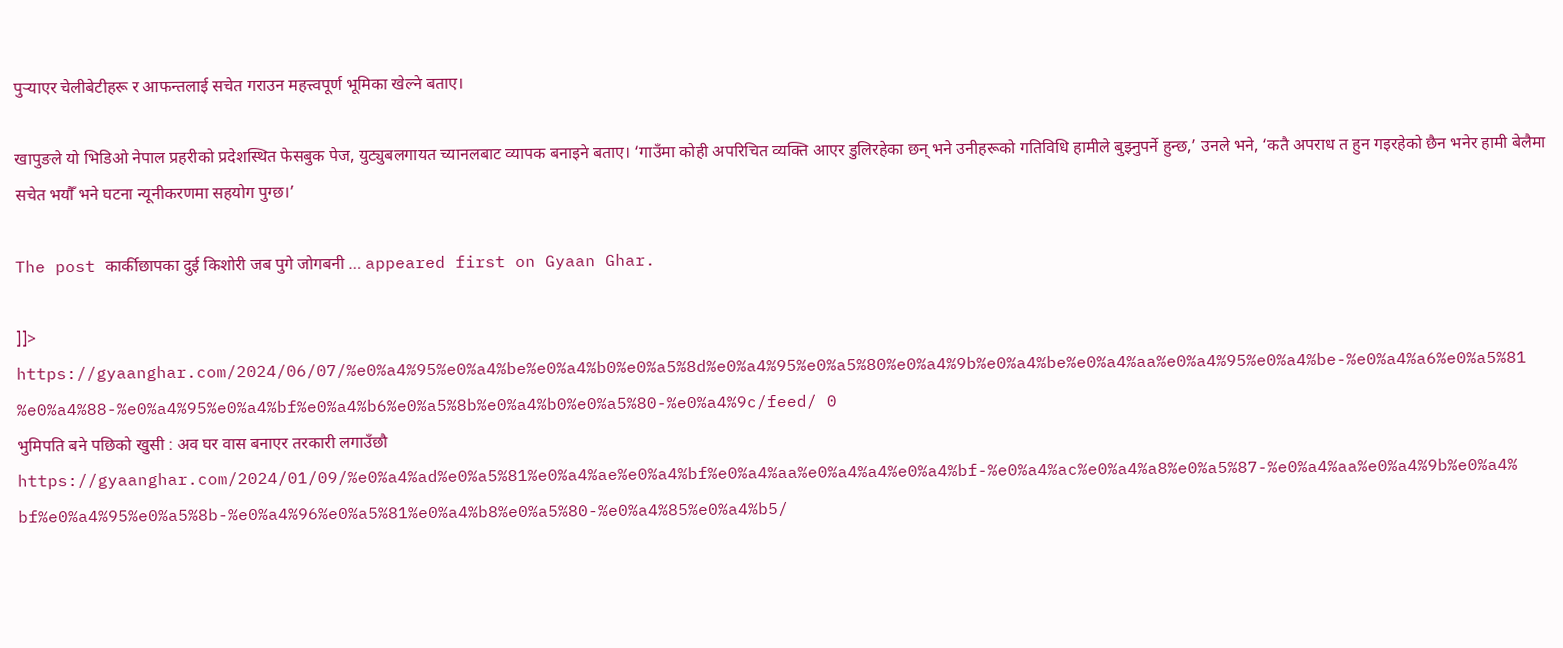पुर्‍याएर चेलीबेटीहरू र आफन्तलाई सचेत गराउन महत्त्वपूर्ण भूमिका खेल्ने बताए।

खापुङले यो भिडिओ नेपाल प्रहरीको प्रदेशस्थित फेसबुक पेज, युट्युबलगायत च्यानलबाट व्यापक बनाइने बताए। ‘गाउँमा कोही अपरिचित व्यक्ति आएर डुलिरहेका छन् भने उनीहरूको गतिविधि हामीले बुझ्नुपर्ने हुन्छ,’ उनले भने, ‘कतै अपराध त हुन गइरहेको छैन भनेर हामी बेलैमा सचेत भयौँ भने घटना न्यूनीकरणमा सहयोग पुग्छ।’

The post कार्कीछापका दुई किशोरी जब पुगे जोगबनी … appeared first on Gyaan Ghar.

]]>
https://gyaanghar.com/2024/06/07/%e0%a4%95%e0%a4%be%e0%a4%b0%e0%a5%8d%e0%a4%95%e0%a5%80%e0%a4%9b%e0%a4%be%e0%a4%aa%e0%a4%95%e0%a4%be-%e0%a4%a6%e0%a5%81%e0%a4%88-%e0%a4%95%e0%a4%bf%e0%a4%b6%e0%a5%8b%e0%a4%b0%e0%a5%80-%e0%a4%9c/feed/ 0
भुमिपति बने पछिको खुसी : अव घर वास बनाएर तरकारी लगाउँछौ https://gyaanghar.com/2024/01/09/%e0%a4%ad%e0%a5%81%e0%a4%ae%e0%a4%bf%e0%a4%aa%e0%a4%a4%e0%a4%bf-%e0%a4%ac%e0%a4%a8%e0%a5%87-%e0%a4%aa%e0%a4%9b%e0%a4%bf%e0%a4%95%e0%a5%8b-%e0%a4%96%e0%a5%81%e0%a4%b8%e0%a5%80-%e0%a4%85%e0%a4%b5/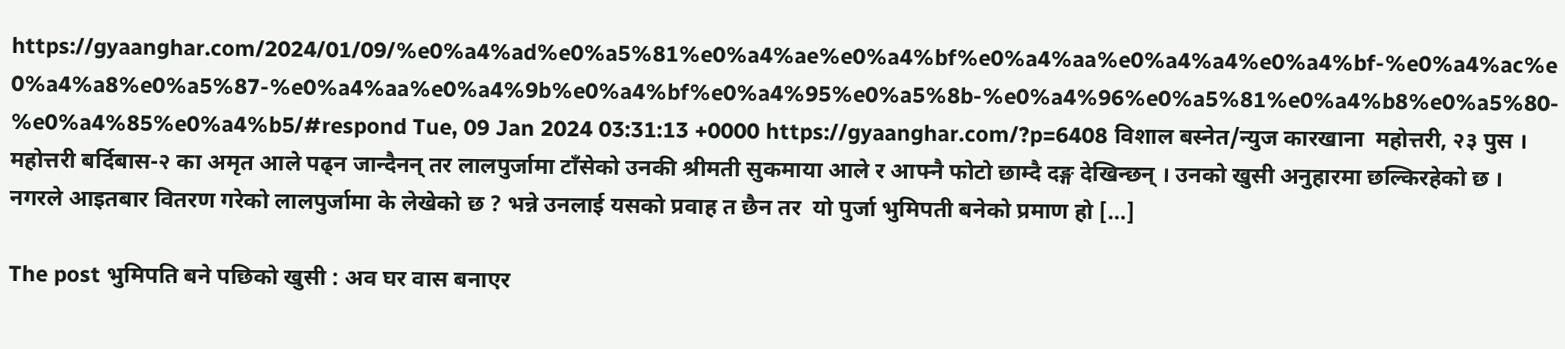https://gyaanghar.com/2024/01/09/%e0%a4%ad%e0%a5%81%e0%a4%ae%e0%a4%bf%e0%a4%aa%e0%a4%a4%e0%a4%bf-%e0%a4%ac%e0%a4%a8%e0%a5%87-%e0%a4%aa%e0%a4%9b%e0%a4%bf%e0%a4%95%e0%a5%8b-%e0%a4%96%e0%a5%81%e0%a4%b8%e0%a5%80-%e0%a4%85%e0%a4%b5/#respond Tue, 09 Jan 2024 03:31:13 +0000 https://gyaanghar.com/?p=6408 विशाल बस्नेत/न्युज कारखाना  महोत्तरी, २३ पुस । महोत्तरी बर्दिबास-२ का अमृत आले पढ्न जान्दैनन् तर लालपुर्जामा टाँसेको उनकी श्रीमती सुकमाया आले र आफ्नै फोटो छाम्दै दङ्ग देखिन्छन् । उनको खुसी अनुहारमा छल्किरहेको छ ।   नगरले आइतबार वितरण गरेको लालपुर्जामा के लेखेको छ ? भन्ने उनलाई यसको प्रवाह त छैन तर  यो पुर्जा भुमिपती बनेको प्रमाण हो […]

The post भुमिपति बने पछिको खुसी : अव घर वास बनाएर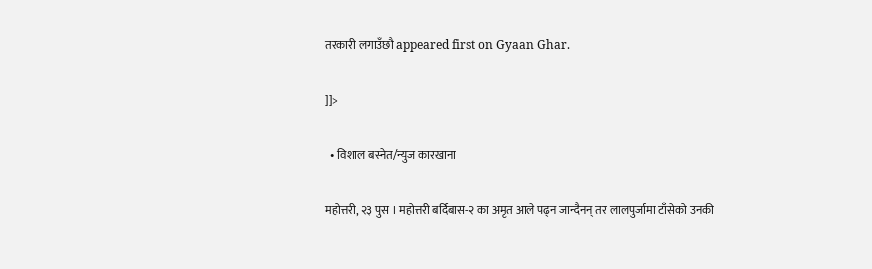तरकारी लगाउँछौ appeared first on Gyaan Ghar.

]]>

  • विशाल बस्नेत/न्युज कारखाना

महोत्तरी, २३ पुस । महोत्तरी बर्दिबास-२ का अमृत आले पढ्न जान्दैनन् तर लालपुर्जामा टाँसेको उनकी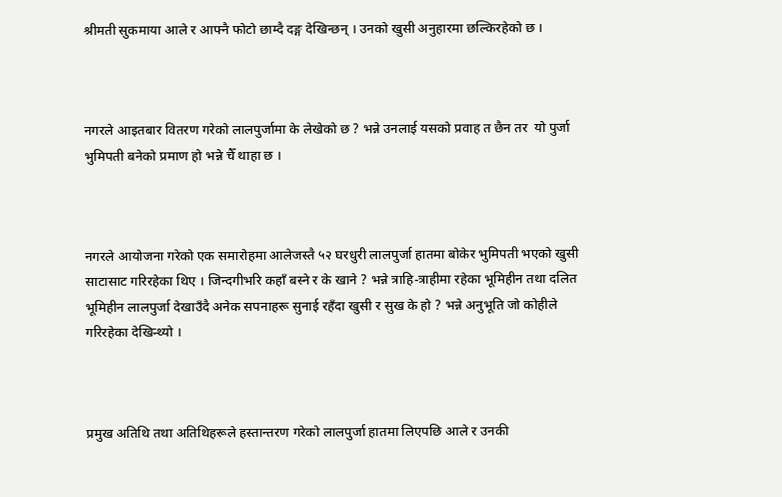श्रीमती सुकमाया आले र आफ्नै फोटो छाम्दै दङ्ग देखिन्छन् । उनको खुसी अनुहारमा छल्किरहेको छ ।



नगरले आइतबार वितरण गरेको लालपुर्जामा के लेखेको छ ? भन्ने उनलाई यसको प्रवाह त छैन तर  यो पुर्जा भुमिपती बनेको प्रमाण हो भन्ने चैँ थाहा छ ।



नगरले आयोजना गरेको एक समारोहमा आलेजस्तै ५२ घरधुरी लालपुर्जा हातमा बोकेर भुमिपती भएको खुसी साटासाट गरिरहेका थिए । जिन्दगीभरि कहाँ बस्ने र के खाने ? भन्ने त्राहि-त्राहीमा रहेका भूमिहीन तथा दलित भूमिहीन लालपुर्जा देखाउँदै अनेक सपनाहरू सुनाई रहँदा खुसी र सुख के हो ? भन्ने अनुभूति जो कोहीले गरिरहेका देखिन्थ्यो ।



प्रमुख अतिथि तथा अतिथिहरूले हस्तान्तरण गरेको लालपुर्जा हातमा लिएपछि आले र उनकी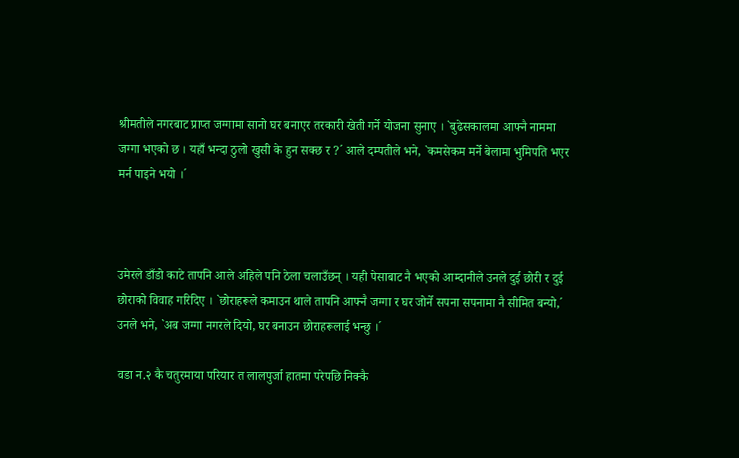श्रीमतीले नगरबाट प्राप्त जग्गामा सानो घर बनाएर तरकारी खेती गर्ने योजना सुनाए । `बुढेसकालमा आफ्नै नाममा जग्गा भएको छ । यहाँ भन्दा ठुलो खुसी के हुन सक्छ र ?´ आले दम्पतीले भने, `कमसेकम मर्ने बेलामा भुमिपति भएर मर्न पाइने भयो ।´



उमेरले डाँडो काटे तापनि आले अहिले पनि ठेला चलाउँछन् । यही पेसाबाट नै भएको आम्दानीले उनले दुई छोरी र दुई छोराको विवाह गरिदिए । `छोराहरूले कमाउन थाले तापनि आफ्नै जग्गा र घर जोर्ने सपना सपनामा नै सीमित बन्यो,´ उनले भने, `अब जग्गा नगरले दियो, घर बनाउन छोराहरूलाई भन्छु ।´

वडा न.२ कै चतुरमाया परियार त लालपुर्जा हातमा परेपछि निक्कै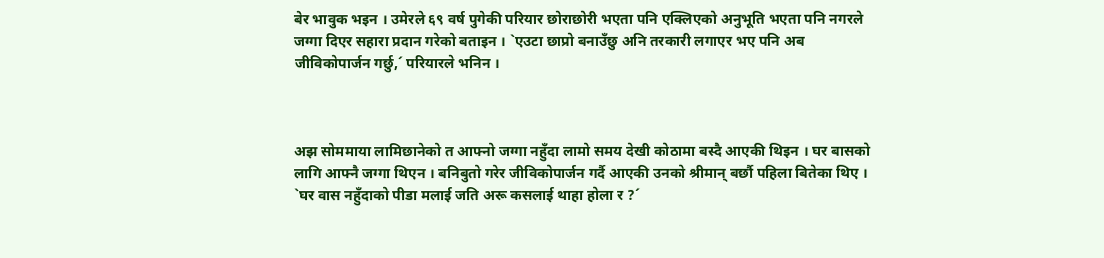बेर भावुक भइन । उमेरले ६९ वर्ष पुगेकी परियार छोराछोरी भएता पनि एक्लिएको अनुभूति भएता पनि नगरले जग्गा दिएर सहारा प्रदान गरेको बताइन । `एउटा छाप्रो बनाउँछु अनि तरकारी लगाएर भए पनि अब जीविकोपार्जन गर्छु,´ परियारले भनिन ।



अझ सोममाया लामिछानेको त आफ्नो जग्गा नहुँदा लामो समय देखी कोठामा बस्दै आएकी थिइन । घर बासको लागि आफ्नै जग्गा थिएन । बनिबुतो गरेर जीविकोपार्जन गर्दै आएकी उनको श्रीमान् बर्छौ पहिला बितेका थिए । `घर वास नहुँदाको पीडा मलाई जति अरू कसलाई थाहा होला र ?´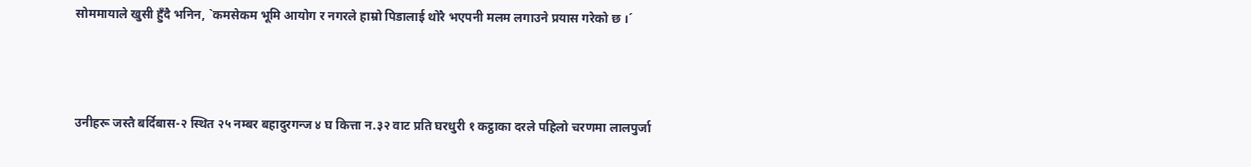सोममायाले खुसी हुँदै भनिन, `कमसेकम भूमि आयोग र नगरले हाम्रो पिडालाई थोरै भएपनी मलम लगाउने प्रयास गरेको छ ।´



उनीहरू जस्तै बर्दिबास-२ स्थित २५ नम्बर बहादुरगन्ज ४ घ कित्ता न.३२ वाट प्रति घरधुरी १ कट्ठाका दरले पहिलो चरणमा लालपुर्जा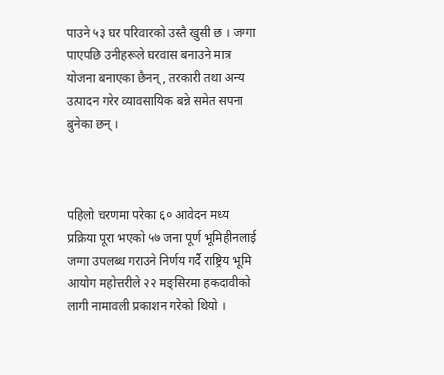पाउने ५३ घर परिवारको उस्तै खुसी छ । जग्गा पाएपछि उनीहरूले घरवास बनाउने मात्र योजना बनाएका छैनन्, तरकारी तथा अन्य उत्पादन गरेर व्यावसायिक बन्ने समेत सपना बुनेका छन् ।



पहिलो चरणमा परेका ६० आवेदन मध्य प्रक्रिया पूरा भएको ५७ जना पूर्ण भूमिहीनलाई जग्गा उपलब्ध गराउने निर्णय गर्दै राष्ट्रिय भूमि आयोग महोत्तरीले २२ मङ्सिरमा हकदावीको लागी नामावली प्रकाशन गरेको थियो ।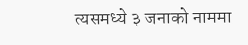त्यसमध्ये ३ जनाको नाममा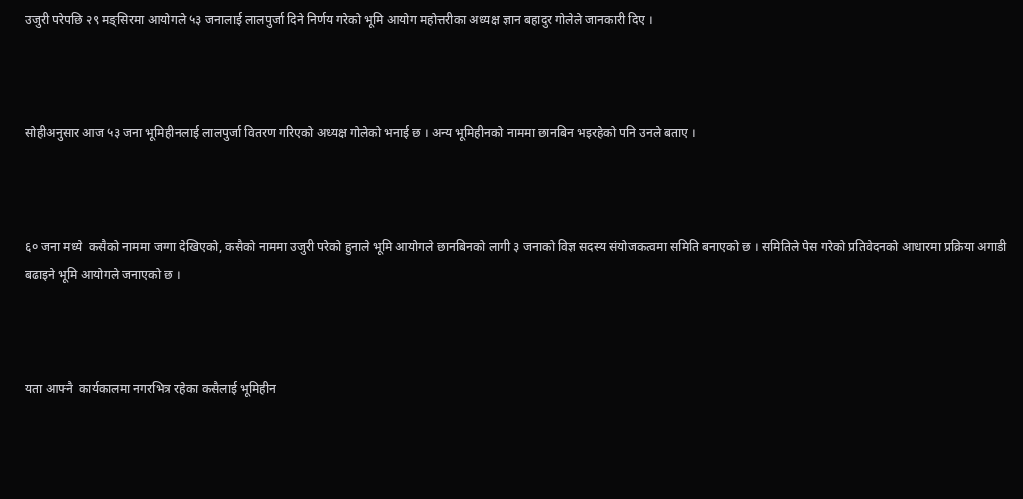उजुरी परेपछि २९ मङ्सिरमा आयोगले ५३ जनालाई लालपुर्जा दिने निर्णय गरेको भूमि आयोग महोत्तरीका अध्यक्ष ज्ञान बहादुर गोलेले जानकारी दिए ।



सोहीअनुसार आज ५३ जना भूमिहीनलाई लालपुर्जा वितरण गरिएको अध्यक्ष गोलेको भनाई छ । अन्य भूमिहीनको नाममा छानबिन भइरहेको पनि उनले बताए ।



६० जना मध्ये  कसैको नाममा जग्गा देखिएको, कसैको नाममा उजुरी परेको हुनाले भूमि आयोगले छानबिनको लागी ३ जनाको विज्ञ सदस्य संयोजकत्वमा समिति बनाएको छ । समितिले पेस गरेको प्रतिवेदनको आधारमा प्रक्रिया अगाडी बढाइने भूमि आयोगले जनाएको छ ।



यता आफ्नै  कार्यकालमा नगरभित्र रहेका कसैलाई भूमिहीन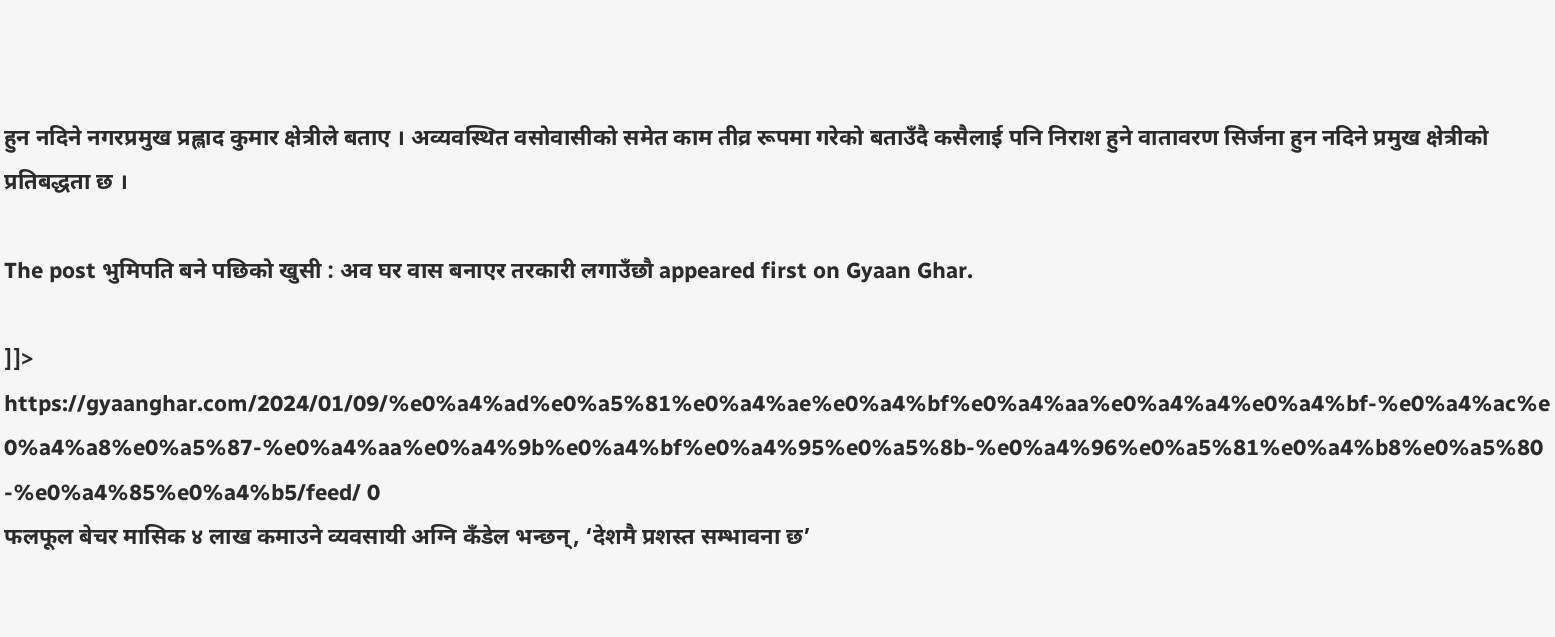हुन नदिने नगरप्रमुख प्रह्लाद कुमार क्षेत्रीले बताए । अव्यवस्थित वसोवासीको समेत काम तीव्र रूपमा गरेको बताउँदै कसैलाई पनि निराश हुने वातावरण सिर्जना हुन नदिने प्रमुख क्षेत्रीको प्रतिबद्धता छ ।

The post भुमिपति बने पछिको खुसी : अव घर वास बनाएर तरकारी लगाउँछौ appeared first on Gyaan Ghar.

]]>
https://gyaanghar.com/2024/01/09/%e0%a4%ad%e0%a5%81%e0%a4%ae%e0%a4%bf%e0%a4%aa%e0%a4%a4%e0%a4%bf-%e0%a4%ac%e0%a4%a8%e0%a5%87-%e0%a4%aa%e0%a4%9b%e0%a4%bf%e0%a4%95%e0%a5%8b-%e0%a4%96%e0%a5%81%e0%a4%b8%e0%a5%80-%e0%a4%85%e0%a4%b5/feed/ 0
फलफूल बेचर मासिक ४ लाख कमाउने व्यवसायी अग्नि कँडेल भन्छन्, ‘देशमै प्रशस्त सम्भावना छ’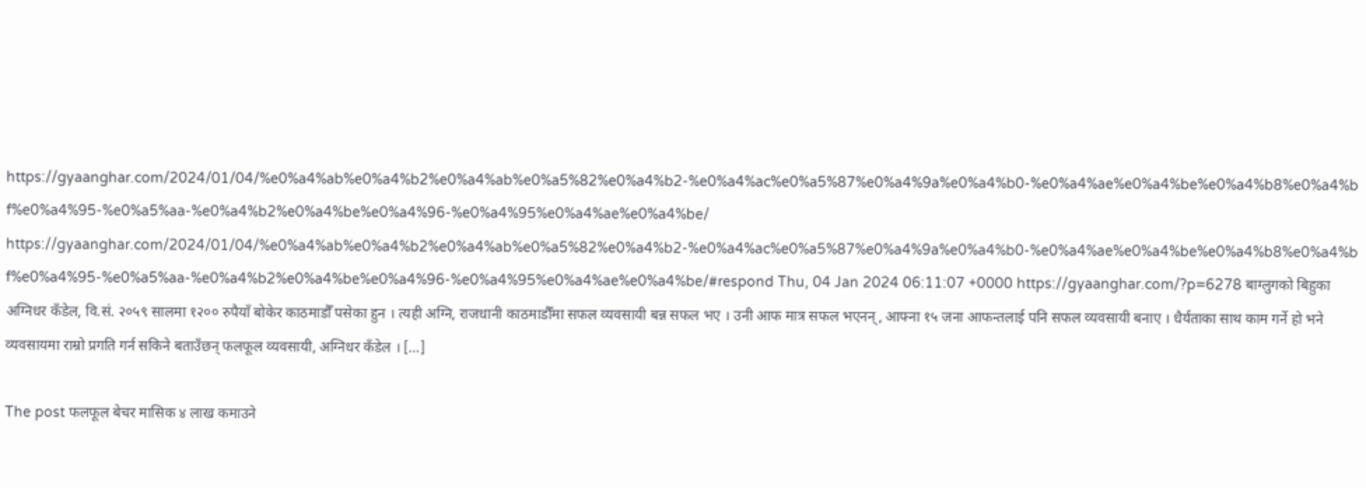https://gyaanghar.com/2024/01/04/%e0%a4%ab%e0%a4%b2%e0%a4%ab%e0%a5%82%e0%a4%b2-%e0%a4%ac%e0%a5%87%e0%a4%9a%e0%a4%b0-%e0%a4%ae%e0%a4%be%e0%a4%b8%e0%a4%bf%e0%a4%95-%e0%a5%aa-%e0%a4%b2%e0%a4%be%e0%a4%96-%e0%a4%95%e0%a4%ae%e0%a4%be/ https://gyaanghar.com/2024/01/04/%e0%a4%ab%e0%a4%b2%e0%a4%ab%e0%a5%82%e0%a4%b2-%e0%a4%ac%e0%a5%87%e0%a4%9a%e0%a4%b0-%e0%a4%ae%e0%a4%be%e0%a4%b8%e0%a4%bf%e0%a4%95-%e0%a5%aa-%e0%a4%b2%e0%a4%be%e0%a4%96-%e0%a4%95%e0%a4%ae%e0%a4%be/#respond Thu, 04 Jan 2024 06:11:07 +0000 https://gyaanghar.com/?p=6278 बाग्लुगको बिहुका अग्निधर कँडेल, वि.सं. २०५९ सालमा १२०० रुपैयाँ बोकेर काठमाडौँ पसेका हुन । त्यही अग्नि, राजधानी काठमाडौँमा सफल व्यवसायी बन्न सफल भए । उनी आफ मात्र सफल भएनन्, आफ्ना १५ जना आफन्तलाई पनि सफल व्यवसायी बनाए । धैर्यताका साथ काम गर्ने हो भने व्यवसायमा राम्रो प्रगति गर्न सकिने बताउँछन् फलफूल व्यवसायी, अग्निधर कँडेल । […]

The post फलफूल बेचर मासिक ४ लाख कमाउने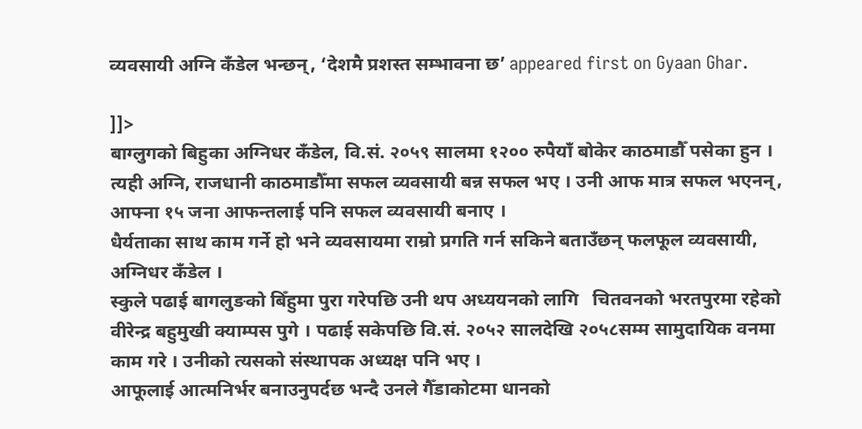व्यवसायी अग्नि कँडेल भन्छन्, ‘देशमै प्रशस्त सम्भावना छ’ appeared first on Gyaan Ghar.

]]>
बाग्लुगको बिहुका अग्निधर कँडेल, वि.सं. २०५९ सालमा १२०० रुपैयाँ बोकेर काठमाडौँ पसेका हुन । त्यही अग्नि, राजधानी काठमाडौँमा सफल व्यवसायी बन्न सफल भए । उनी आफ मात्र सफल भएनन्, आफ्ना १५ जना आफन्तलाई पनि सफल व्यवसायी बनाए ।
धैर्यताका साथ काम गर्ने हो भने व्यवसायमा राम्रो प्रगति गर्न सकिने बताउँछन् फलफूल व्यवसायी, अग्निधर कँडेल ।
स्कुले पढाई बागलुङको बिँहुमा पुरा गरेपछि उनी थप अध्ययनको लागि   चितवनको भरतपुरमा रहेको वीरेन्द्र बहुमुखी क्याम्पस पुगे । पढाई सकेपछि वि.सं. २०५२ सालदेखि २०५८सम्म सामुदायिक वनमा काम गरे । उनीको त्यसको संस्थापक अध्यक्ष पनि भए ।
आफूलाई आत्मनिर्भर बनाउनुपर्दछ भन्दै उनले गैँडाकोटमा धानको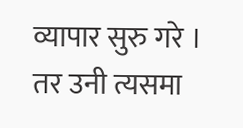व्यापार सुरु गरे । तर उनी त्यसमा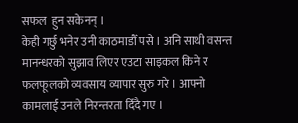सफल  हुन सकेनन् ।
केही गर्छु भनेर उनी काठमाडौँ पसे । अनि साथी वसन्त मानन्धरको सुझाव लिएर एउटा साइकल किने र फलफूलको व्यवसाय व्यापार सुरु गरे । आफ्नो कामलाई उनले निरन्तरता दिँदै गए ।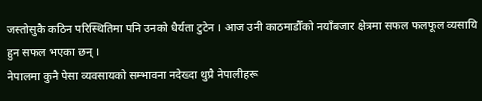जस्तोसुकै कठिन परिस्थितिमा पनि उनको धैर्यता टुटेन । आज उनी काठमाडौँको नयाँबजार क्षेत्रमा सफल फलफूल व्यसायि हुन सफल भएका छन् ।
नेपालमा कुनै पेसा व्यवसायको सम्भावना नदेख्दा थुप्रै नेपालीहरू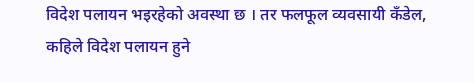विदेश पलायन भइरहेको अवस्था छ । तर फलफूल व्यवसायी कँडेल, कहिले विदेश पलायन हुने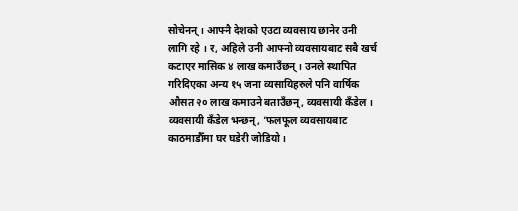सोचेनन् । आफ्नै देशको एउटा व्यवसाय छानेर उनी लागि रहे । र, अहिले उनी आफ्नो व्यवसायबाट सबै खर्च कटाएर मासिक ४ लाख कमाउँछन् । उनले स्थापित गरिदिएका अन्य १५ जना व्यसायिहरुले पनि वार्षिक औसत २० लाख कमाउने बताउँछन्, व्यवसायी कँडेल ।
व्यवसायी कँडेल भन्छन्, ‘फलफूल व्यवसायबाट काठमाडौँमा घर घडेरी जोडियो ।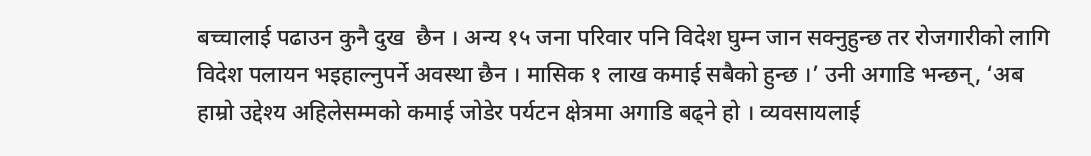बच्चालाई पढाउन कुनै दुख  छैन । अन्य १५ जना परिवार पनि विदेश घुम्न जान सक्नुहुन्छ तर रोजगारीको लागि विदेश पलायन भइहाल्नुपर्ने अवस्था छैन । मासिक १ लाख कमाई सबैको हुन्छ ।’ उनी अगाडि भन्छन्, ‘अब हाम्रो उद्देश्य अहिलेसम्मको कमाई जोडेर पर्यटन क्षेत्रमा अगाडि बढ्ने हो । व्यवसायलाई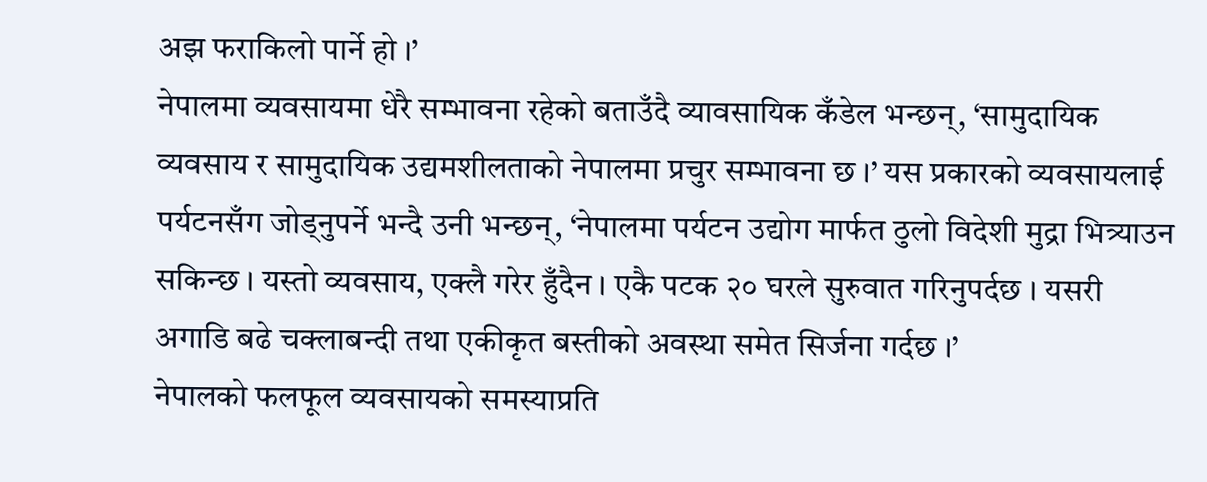अझ फराकिलो पार्ने हो ।’
नेपालमा व्यवसायमा धेरै सम्भावना रहेको बताउँदै व्यावसायिक कँडेल भन्छन्, ‘सामुदायिक व्यवसाय र सामुदायिक उद्यमशीलताको नेपालमा प्रचुर सम्भावना छ ।’ यस प्रकारको व्यवसायलाई पर्यटनसँग जोड्नुपर्ने भन्दै उनी भन्छन्, ‘नेपालमा पर्यटन उद्योग मार्फत ठुलो विदेशी मुद्रा भित्र्याउन सकिन्छ । यस्तो व्यवसाय, एक्लै गरेर हुँदैन । एकै पटक २० घरले सुरुवात गरिनुपर्दछ । यसरी अगाडि बढे चक्लाबन्दी तथा एकीकृत बस्तीको अवस्था समेत सिर्जना गर्दछ ।’
नेपालको फलफूल व्यवसायको समस्याप्रति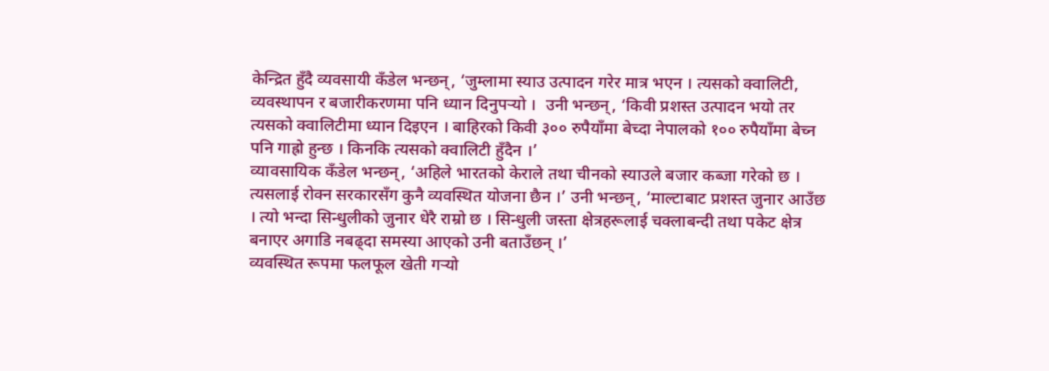केन्द्रित हुँदै व्यवसायी कँडेल भन्छन्, ‘जुम्लामा स्याउ उत्पादन गरेर मात्र भएन । त्यसको क्वालिटी, व्यवस्थापन र बजारीकरणमा पनि ध्यान दिनुपर्‍यो ।  उनी भन्छन्, ‘किवी प्रशस्त उत्पादन भयो तर त्यसको क्वालिटीमा ध्यान दिइएन । बाहिरको किवी ३०० रुपैयाँमा बेच्दा नेपालको १०० रुपैयाँमा बेच्न पनि गाह्रो हुन्छ । किनकि त्यसको क्वालिटी हुँदैन ।’
व्यावसायिक कँडेल भन्छन्, ‘अहिले भारतको केराले तथा चीनको स्याउले बजार कब्जा गरेको छ । त्यसलाई रोक्न सरकारसँग कुनै व्यवस्थित योजना छैन ।’ उनी भन्छन्, ‘माल्टाबाट प्रशस्त जुनार आउँछ । त्यो भन्दा सिन्धुलीको जुनार धेरै राम्रो छ । सिन्धुली जस्ता क्षेत्रहरूलाई चक्लाबन्दी तथा पकेट क्षेत्र बनाएर अगाडि नबढ्दा समस्या आएको उनी बताउँछन् ।’
व्यवस्थित रूपमा फलफूल खेती गर्‍यो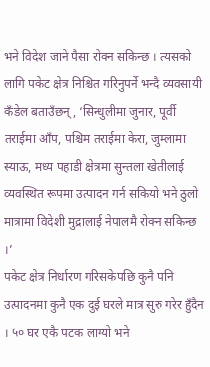भने विदेश जाने पैसा रोक्न सकिन्छ । त्यसको लागि पकेट क्षेत्र निश्चित गरिनुपर्ने भन्दै व्यवसायी कँडेल बताउँछन्, ‘सिन्धुलीमा जुनार, पूर्वी तराईमा आँप, पश्चिम तराईमा केरा, जुम्लामा स्याऊ, मध्य पहाडी क्षेत्रमा सुन्तला खेतीलाई व्यवस्थित रूपमा उत्पादन गर्न सकियो भने ठुलो मात्रामा विदेशी मुद्रालाई नेपालमै रोक्न सकिन्छ ।’
पकेट क्षेत्र निर्धारण गरिसकेपछि कुनै पनि उत्पादनमा कुनै एक दुई घरले मात्र सुरु गरेर हुँदैन । ५० घर एकै पटक लाग्यो भने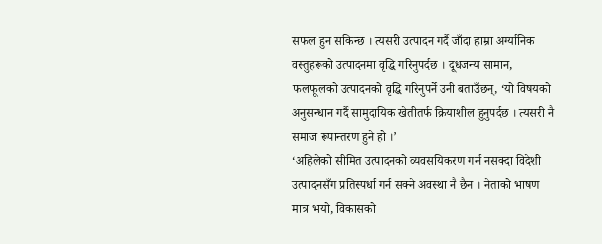सफल हुन सकिन्छ । त्यसरी उत्पादन गर्दै जाँदा हाम्रा अर्ग्यानिक वस्तुहरूको उत्पादनमा वृद्धि गरिनुपर्दछ । दूधजन्य सामान, फलफूलको उत्पादनको वृद्धि गरिनुपर्ने उनी बताउँछन्, ‘यो विषयको अनुसन्धान गर्दै सामुदायिक खेतीतर्फ क्रियाशील हुनुपर्दछ । त्यसरी नै समाज रूपान्तरण हुने हो ।’
‘अहिलेको सीमित उत्पादनको व्यवसयिकरण गर्न नसक्दा विदेशी उत्पादनसँग प्रतिस्पर्धा गर्न सक्ने अवस्था नै छैन । नेताको भाषण मात्र भयो, विकासको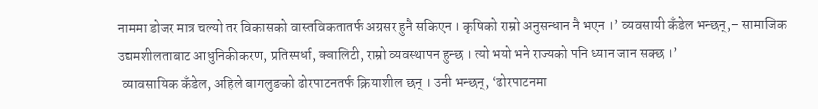नाममा डोजर मात्र चल्यो तर विकासको वास्तविकतातर्फ अग्रसर हुनै सकिएन । कृषिको राम्रो अनुसन्धान नै भएन ।’ व्यवसायी कँडेल भन्छन्,– सामाजिक उद्यमशीलताबाट आधुनिकीकरण, प्रतिस्पर्धा, क्वालिटी, राम्रो व्यवस्थापन हुन्छ । त्यो भयो भने राज्यको पनि ध्यान जान सक्छ ।’
 व्यावसायिक कँडेल, अहिले बागलुङको ढोरपाटनतर्फ क्रियाशील छन् । उनी भन्छन्, ‘ढोरपाटनमा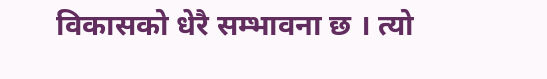विकासको धेरै सम्भावना छ । त्यो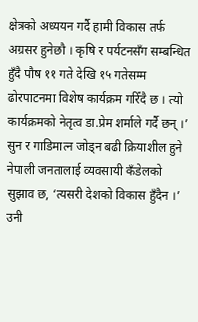क्षेत्रको अध्ययन गर्दै हामी विकास तर्फ अग्रसर हुनेछौ । कृषि र पर्यटनसँग सम्बन्धित हुँदै पौष ११ गते देखि १५ गतेसम्म ढोरपाटनमा विशेष कार्यक्रम गरिँदै छ । त्यो कार्यक्रमको नेतृत्व डा.प्रेम शर्माले गर्दै छन् ।’
सुन र गाडिमात्न जोड्न बढी क्रियाशील हुने नेपाली जनतालाई व्यवसायी कँडेलको सुझाव छ, ‘त्यसरी देशको विकास हुँदैन ।’ उनी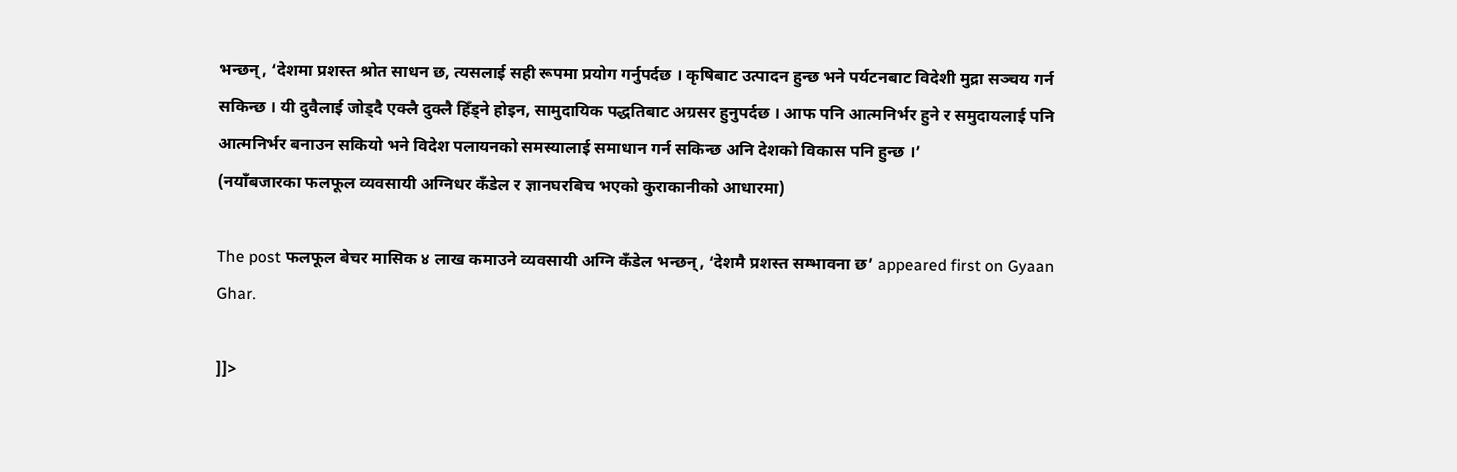भन्छन्, ‘देशमा प्रशस्त श्रोत साधन छ, त्यसलाई सही रूपमा प्रयोग गर्नुपर्दछ । कृषिबाट उत्पादन हुन्छ भने पर्यटनबाट विदेशी मुद्रा सञ्चय गर्न सकिन्छ । यी दुवैलाई जोड्दै एक्लै दुक्लै हिँड्ने होइन, सामुदायिक पद्धतिबाट अग्रसर हुनुपर्दछ । आफ पनि आत्मनिर्भर हुने र समुदायलाई पनि आत्मनिर्भर बनाउन सकियो भने विदेश पलायनको समस्यालाई समाधान गर्न सकिन्छ अनि देशको विकास पनि हुन्छ ।’
(नयाँबजारका फलफूल व्यवसायी अग्निधर कँडेल र ज्ञानघरबिच भएको कुराकानीको आधारमा)

The post फलफूल बेचर मासिक ४ लाख कमाउने व्यवसायी अग्नि कँडेल भन्छन्, ‘देशमै प्रशस्त सम्भावना छ’ appeared first on Gyaan Ghar.

]]>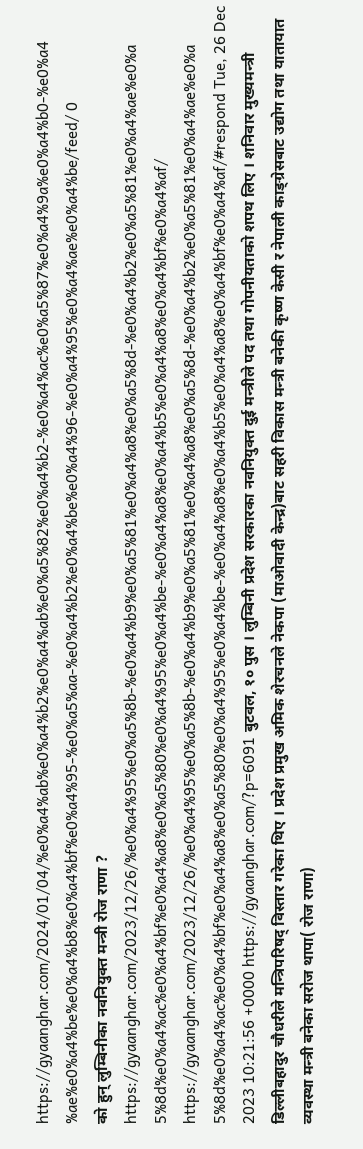https://gyaanghar.com/2024/01/04/%e0%a4%ab%e0%a4%b2%e0%a4%ab%e0%a5%82%e0%a4%b2-%e0%a4%ac%e0%a5%87%e0%a4%9a%e0%a4%b0-%e0%a4%ae%e0%a4%be%e0%a4%b8%e0%a4%bf%e0%a4%95-%e0%a5%aa-%e0%a4%b2%e0%a4%be%e0%a4%96-%e0%a4%95%e0%a4%ae%e0%a4%be/feed/ 0
को हुन् लुम्बिनीका नवनियुक्त मन्त्री रोज राणा ? https://gyaanghar.com/2023/12/26/%e0%a4%95%e0%a5%8b-%e0%a4%b9%e0%a5%81%e0%a4%a8%e0%a5%8d-%e0%a4%b2%e0%a5%81%e0%a4%ae%e0%a5%8d%e0%a4%ac%e0%a4%bf%e0%a4%a8%e0%a5%80%e0%a4%95%e0%a4%be-%e0%a4%a8%e0%a4%b5%e0%a4%a8%e0%a4%bf%e0%a4%af/ https://gyaanghar.com/2023/12/26/%e0%a4%95%e0%a5%8b-%e0%a4%b9%e0%a5%81%e0%a4%a8%e0%a5%8d-%e0%a4%b2%e0%a5%81%e0%a4%ae%e0%a5%8d%e0%a4%ac%e0%a4%bf%e0%a4%a8%e0%a5%80%e0%a4%95%e0%a4%be-%e0%a4%a8%e0%a4%b5%e0%a4%a8%e0%a4%bf%e0%a4%af/#respond Tue, 26 Dec 2023 10:21:56 +0000 https://gyaanghar.com/?p=6091 बुटवल, १० पुस । लुम्बिनी प्रदेश सरकारका नवनियुक्त दुई मन्त्रीले पद तथा गोपनीयताको शपथ लिए । शनिवार मुख्यमन्त्री डिल्लीबहादुर चौधरीले मन्त्रिपरिषद् विस्तार गरेका थिए । प्रदेश प्रमुख अमिक शेरचनले नेकपा (माओवादी केन्द्र)बाट सहरी विकास मन्त्री बनेकी कृष्ण केसी र नेपाली काङ्ग्रेसबाट उद्योग तथा यातायात व्यवस्था मन्त्री बनेका सरोज थापा( रोज राणा)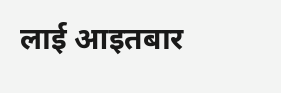लाई आइतबार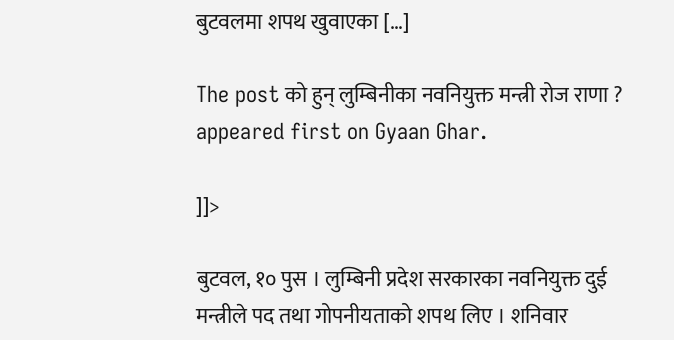बुटवलमा शपथ खुवाएका […]

The post को हुन् लुम्बिनीका नवनियुक्त मन्त्री रोज राणा ? appeared first on Gyaan Ghar.

]]>

बुटवल, १० पुस । लुम्बिनी प्रदेश सरकारका नवनियुक्त दुई मन्त्रीले पद तथा गोपनीयताको शपथ लिए । शनिवार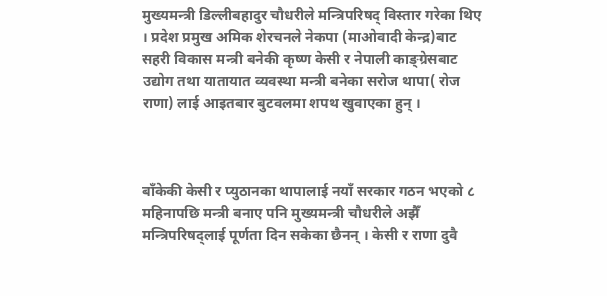मुख्यमन्त्री डिल्लीबहादुर चौधरीले मन्त्रिपरिषद् विस्तार गरेका थिए । प्रदेश प्रमुख अमिक शेरचनले नेकपा (माओवादी केन्द्र)बाट सहरी विकास मन्त्री बनेकी कृष्ण केसी र नेपाली काङ्ग्रेसबाट उद्योग तथा यातायात व्यवस्था मन्त्री बनेका सरोज थापा( रोज राणा) लाई आइतबार बुटवलमा शपथ खुवाएका हुन् ।



बाँकेकी केसी र प्युठानका थापालाई नयाँ सरकार गठन भएको ८ महिनापछि मन्त्री बनाए पनि मुख्यमन्त्री चौधरीले अझैँ मन्त्रिपरिषद्लाई पूर्णता दिन सकेका छैनन् । केसी र राणा दुवै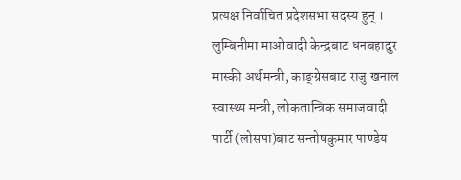प्रत्यक्ष निर्वाचित प्रदेशसभा सदस्य हुन् । लुम्बिनीमा माओवादी केन्द्रबाट धनबहादुर मास्की अर्थमन्त्री, काङ्ग्रेसबाट राजु खनाल स्वास्थ्य मन्त्री, लोकतान्त्रिक समाजवादी पार्टी (लोसपा)बाट सन्तोषकुमार पाण्डेय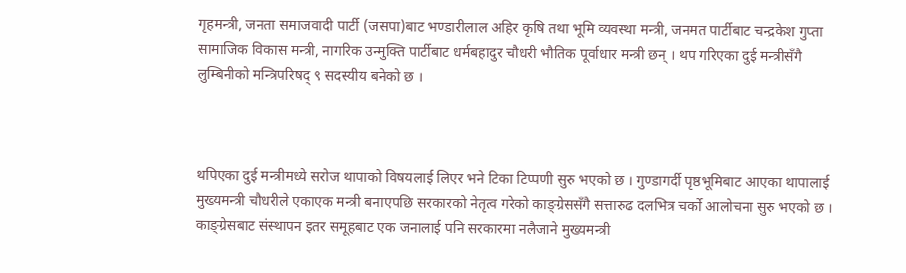गृहमन्त्री, जनता समाजवादी पार्टी (जसपा)बाट भण्डारीलाल अहिर कृषि तथा भूमि व्यवस्था मन्त्री, जनमत पार्टीबाट चन्द्रकेश गुप्ता सामाजिक विकास मन्त्री, नागरिक उन्मुक्ति पार्टीबाट धर्मबहादुर चौधरी भौतिक पूर्वाधार मन्त्री छन् । थप गरिएका दुई मन्त्रीसँगै लुम्बिनीको मन्त्रिपरिषद् ९ सदस्यीय बनेको छ ।



थपिएका दुई मन्त्रीमध्ये सरोज थापाको विषयलाई लिएर भने टिका टिप्पणी सुरु भएको छ । गुण्डागर्दी पृष्ठभूमिबाट आएका थापालाई मुख्यमन्त्री चौधरीले एकाएक मन्त्री बनाएपछि सरकारको नेतृत्व गरेको काङ्ग्रेससँगै सत्तारुढ दलभित्र चर्को आलोचना सुरु भएको छ । काङ्ग्रेसबाट संस्थापन इतर समूहबाट एक जनालाई पनि सरकारमा नलैजाने मुख्यमन्त्री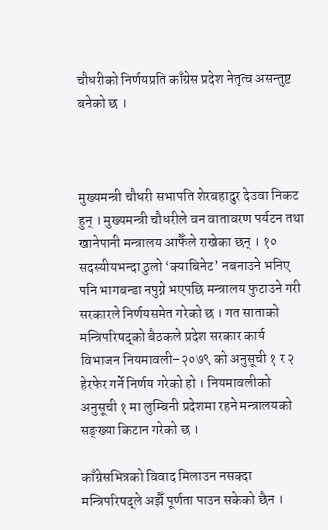चौधरीको निर्णयप्रति काँग्रेस प्रदेश नेतृत्व असन्तुष्ट बनेको छ ।



मुख्यमन्त्री चौधरी सभापति शेरबहादुर देउवा निकट हुन् । मुख्यमन्त्री चौधरीले वन वातावरण पर्यटन तथा खानेपानी मन्त्रालय आफैँले राखेका छन् । १० सदस्यीयभन्दा ठुलो ‘क्याबिनेट’ नबनाउने भनिए पनि भागबन्डा नपुग्ने भएपछि मन्त्रालय फुटाउने गरी सरकारले निर्णयसमेत गरेको छ । गत साताको मन्त्रिपरिषद्को बैठकले प्रदेश सरकार कार्य विभाजन नियमावली–२०७९ को अनुसूची १ र २ हेरफेर गर्ने निर्णय गरेको हो । नियमावलीको अनुसूची १ मा लुम्बिनी प्रदेशमा रहने मन्त्रालयको सङ्ख्या किटान गरेको छ ।

काँग्रेसभित्रको विवाद मिलाउन नसक्दा मन्त्रिपरिषद्ले अझैँ पूर्णता पाउन सकेको छैन ।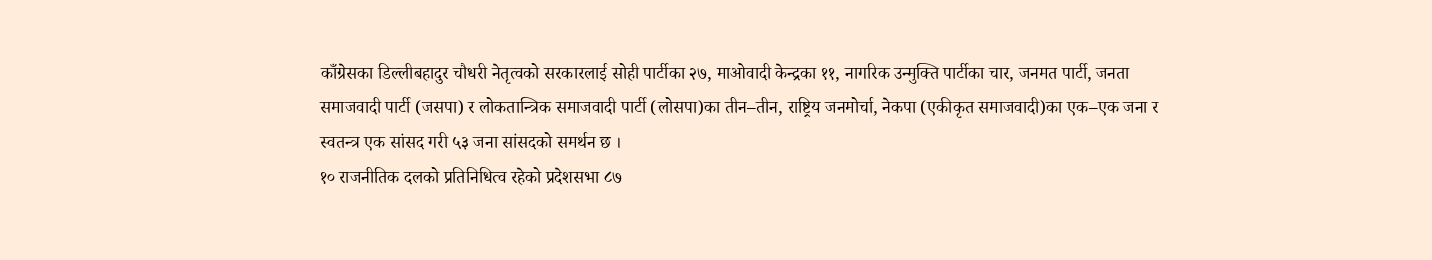काँग्रेसका डिल्लीबहादुर चौधरी नेतृत्वको सरकारलाई सोही पार्टीका २७, माओवादी केन्द्रका ११, नागरिक उन्मुक्ति पार्टीका चार, जनमत पार्टी, जनता समाजवादी पार्टी (जसपा) र लोकतान्त्रिक समाजवादी पार्टी (लोसपा)का तीन–तीन, राष्ट्रिय जनमोर्चा, नेकपा (एकीकृत समाजवादी)का एक–एक जना र स्वतन्त्र एक सांसद गरी ५३ जना सांसदको समर्थन छ ।
१० राजनीतिक दलको प्रतिनिधित्व रहेको प्रदेशसभा ८७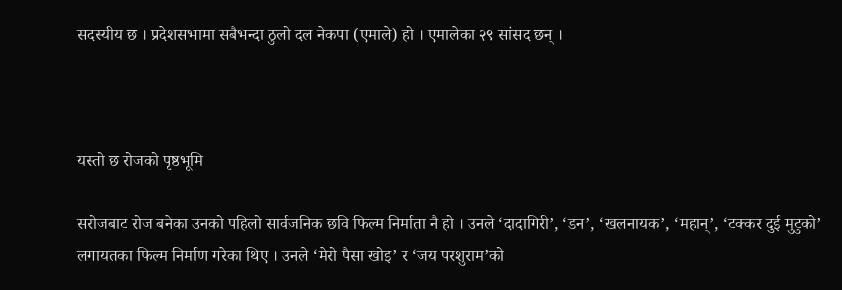सदस्यीय छ । प्रदेशसभामा सबैभन्दा ठुलो दल नेकपा (एमाले) हो । एमालेका २९ सांसद छन् ।



यस्तो छ रोजको पृष्ठभूमि

सरोजबाट रोज बनेका उनको पहिलो सार्वजनिक छवि फिल्म निर्माता नै हो । उनले ‘दादागिरी’, ‘डन’, ‘खलनायक’, ‘महान्’, ‘टक्कर दुई मुटुको’ लगायतका फिल्म निर्माण गरेका थिए । उनले ‘मेरो पैसा खोइ’ र ‘जय परशुराम’को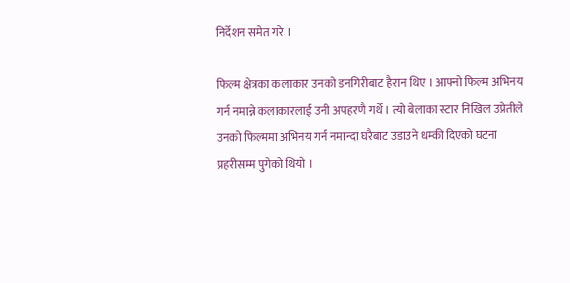निर्देशन समेत गरे ।

फिल्म क्षेत्रका कलाकार उनको डनगिरीबाट हैरान थिए । आफ्नो फिल्म अभिनय गर्न नमान्ने कलाकारलाई उनी अपहरणै गर्थे । त्यो बेलाका स्टार निखिल उप्रेतीले उनको फिल्ममा अभिनय गर्न नमान्दा घरैबाट उडाउने धम्की दिएको घटना प्रहरीसम्म पुगेको थियो ।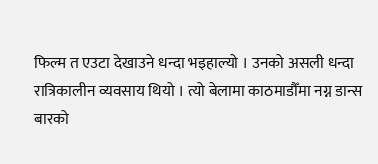फिल्म त एउटा देखाउने धन्दा भइहाल्यो । उनको असली धन्दा रात्रिकालीन व्यवसाय थियो । त्यो बेलामा काठमाडौँमा नग्न डान्स बारको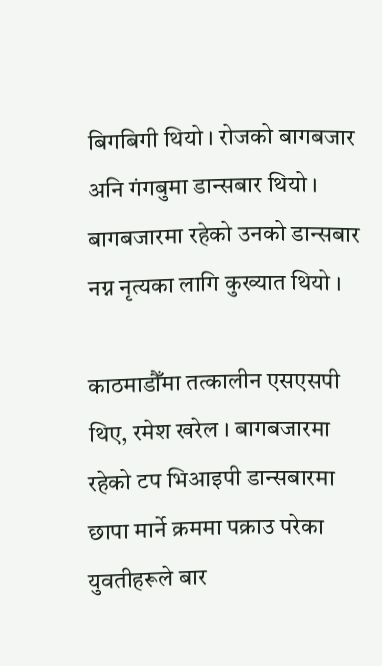बिगबिगी थियो । रोजको बागबजार अनि गंगबुमा डान्सबार थियो । बागबजारमा रहेको उनको डान्सबार नग्न नृत्यका लागि कुख्यात थियो ।

काठमाडौँमा तत्कालीन एसएसपी थिए, रमेश खरेल । बागबजारमा रहेको टप भिआइपी डान्सबारमा छापा मार्ने क्रममा पक्राउ परेका युवतीहरूले बार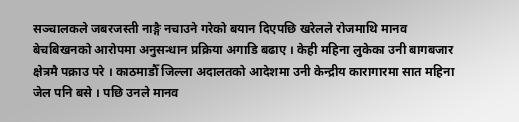सञ्चालकले जबरजस्ती नाङ्गै नचाउने गरेको बयान दिएपछि खरेलले रोजमाथि मानव बेचबिखनको आरोपमा अनुसन्धान प्रक्रिया अगाडि बढाए । केही महिना लुकेका उनी बागबजार क्षेत्रमै पक्राउ परे । काठमाडौँ जिल्ला अदालतको आदेशमा उनी केन्द्रीय कारागारमा सात महिना जेल पनि बसे । पछि उनले मानव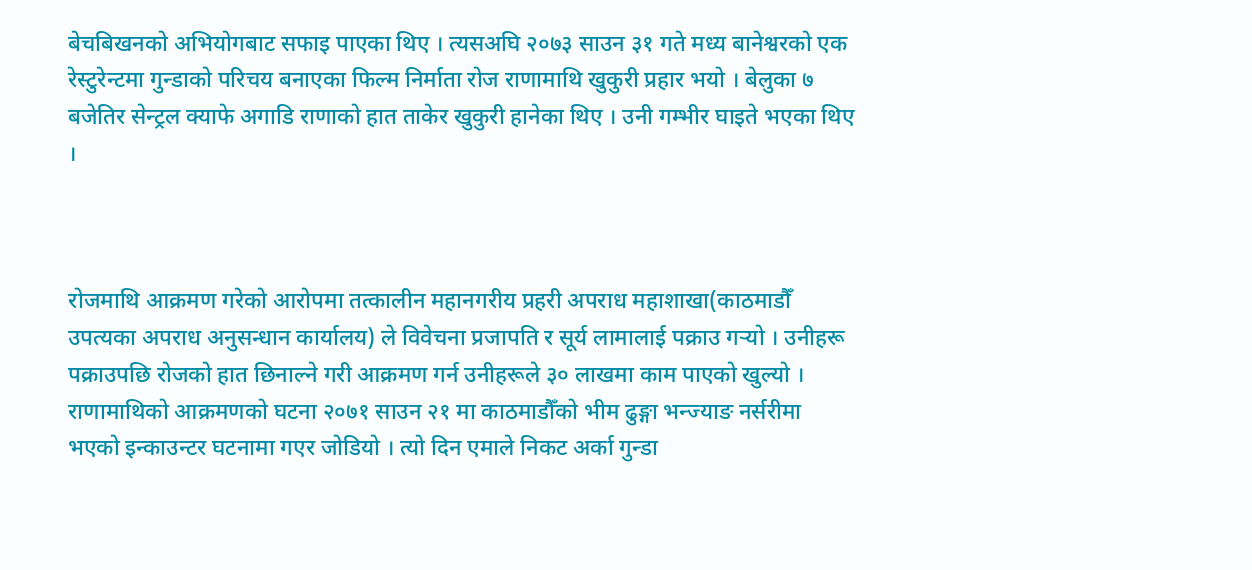बेचबिखनको अभियोगबाट सफाइ पाएका थिए । त्यसअघि २०७३ साउन ३१ गते मध्य बानेश्वरको एक रेस्टुरेन्टमा गुन्डाको परिचय बनाएका फिल्म निर्माता रोज राणामाथि खुकुरी प्रहार भयो । बेलुका ७ बजेतिर सेन्ट्रल क्याफे अगाडि राणाको हात ताकेर खुकुरी हानेका थिए । उनी गम्भीर घाइते भएका थिए ।



रोजमाथि आक्रमण गरेको आरोपमा तत्कालीन महानगरीय प्रहरी अपराध महाशाखा(काठमाडौँ उपत्यका अपराध अनुसन्धान कार्यालय) ले विवेचना प्रजापति र सूर्य लामालाई पक्राउ गर्‍यो । उनीहरू पक्राउपछि रोजको हात छिनाल्ने गरी आक्रमण गर्न उनीहरूले ३० लाखमा काम पाएको खुल्यो । राणामाथिको आक्रमणको घटना २०७१ साउन २१ मा काठमाडौँको भीम ढुङ्गा भन्ज्याङ नर्सरीमा भएको इन्काउन्टर घटनामा गएर जोडियो । त्यो दिन एमाले निकट अर्का गुन्डा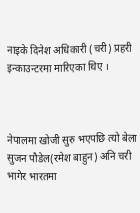नाइके दिनेश अधिकारी (चरी) प्रहरी इन्काउन्टरमा मारिएका थिए ।



नेपालमा खोजी सुरु भएपछि त्यो बेला सुजन पौडेल(रमेश बाहुन) अनि चरी भागेर भारतमा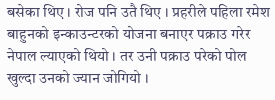बसेका थिए । रोज पनि उतै थिए । प्रहरीले पहिला रमेश बाहुनको इन्काउन्टरको योजना बनाएर पक्राउ गरेर नेपाल ल्याएको थियो । तर उनी पक्राउ परेको पोल खुल्दा उनको ज्यान जोगियो ।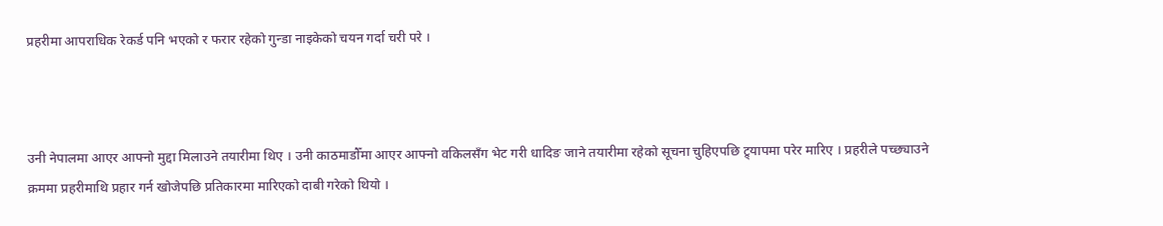प्रहरीमा आपराधिक रेकर्ड पनि भएको र फरार रहेको गुन्डा नाइकेको चयन गर्दा चरी परे ।



उनी नेपालमा आएर आफ्नो मुद्दा मिलाउने तयारीमा थिए । उनी काठमाडौँमा आएर आफ्नो वकिलसँग भेट गरी धादिङ जाने तयारीमा रहेको सूचना चुहिएपछि ट्र्यापमा परेर मारिए । प्रहरीले पच्छ्याउने क्रममा प्रहरीमाथि प्रहार गर्न खोजेपछि प्रतिकारमा मारिएको दाबी गरेको थियो ।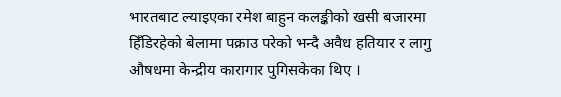भारतबाट ल्याइएका रमेश बाहुन कलङ्कीको खसी बजारमा हिँडिरहेको बेलामा पक्राउ परेको भन्दै अवैध हतियार र लागु औषधमा केन्द्रीय कारागार पुगिसकेका थिए ।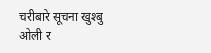चरीबारे सूचना खुश्बु ओली र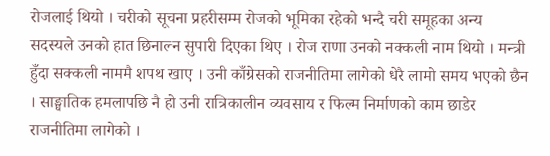रोजलाई थियो । चरीको सूचना प्रहरीसम्म रोजको भूमिका रहेको भन्दै चरी समूहका अन्य सदस्यले उनको हात छिनाल्न सुपारी दिएका थिए । रोज राणा उनको नक्कली नाम थियो । मन्त्री हुँदा सक्कली नाममै शपथ खाए । उनी काँग्रेसको राजनीतिमा लागेको धेरै लामो समय भएको छैन । साङ्घातिक हमलापछि नै हो उनी रात्रिकालीन व्यवसाय र फिल्म निर्माणको काम छाडेर राजनीतिमा लागेको ।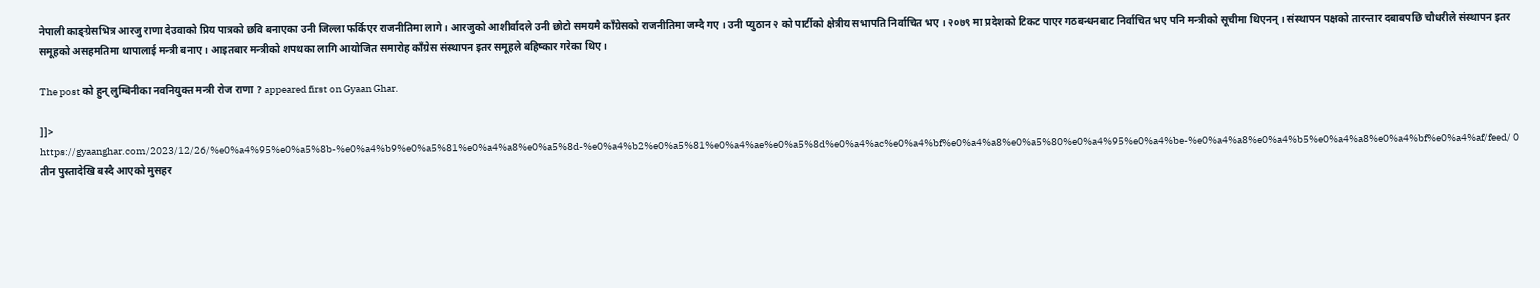नेपाली काङ्ग्रेसभित्र आरजु राणा देउवाको प्रिय पात्रको छवि बनाएका उनी जिल्ला फर्किएर राजनीतिमा लागे । आरजुको आशीर्वादले उनी छोटो समयमै काँग्रेसको राजनीतिमा जम्दै गए । उनी प्युठान २ को पार्टीको क्षेत्रीय सभापति निर्वाचित भए । २०७९ मा प्रदेशको टिकट पाएर गठबन्धनबाट निर्वाचित भए पनि मन्त्रीको सूचीमा थिएनन् । संस्थापन पक्षको तारन्तार दबाबपछि चौधरीले संस्थापन इतर समूहको असहमतिमा थापालाई मन्त्री बनाए । आइतबार मन्त्रीको शपथका लागि आयोजित समारोह काँग्रेस संस्थापन इतर समूहले बहिष्कार गरेका थिए ।

The post को हुन् लुम्बिनीका नवनियुक्त मन्त्री रोज राणा ? appeared first on Gyaan Ghar.

]]>
https://gyaanghar.com/2023/12/26/%e0%a4%95%e0%a5%8b-%e0%a4%b9%e0%a5%81%e0%a4%a8%e0%a5%8d-%e0%a4%b2%e0%a5%81%e0%a4%ae%e0%a5%8d%e0%a4%ac%e0%a4%bf%e0%a4%a8%e0%a5%80%e0%a4%95%e0%a4%be-%e0%a4%a8%e0%a4%b5%e0%a4%a8%e0%a4%bf%e0%a4%af/feed/ 0
तीन पुस्तादेखि बस्दै आएको मुसहर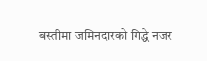बस्तीमा जमिनदारको गिद्धे नजर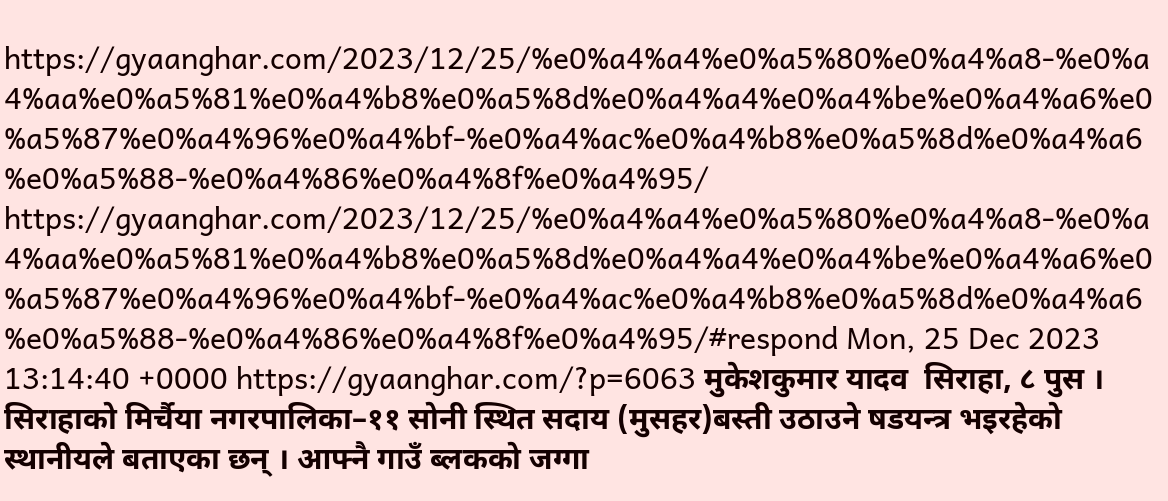https://gyaanghar.com/2023/12/25/%e0%a4%a4%e0%a5%80%e0%a4%a8-%e0%a4%aa%e0%a5%81%e0%a4%b8%e0%a5%8d%e0%a4%a4%e0%a4%be%e0%a4%a6%e0%a5%87%e0%a4%96%e0%a4%bf-%e0%a4%ac%e0%a4%b8%e0%a5%8d%e0%a4%a6%e0%a5%88-%e0%a4%86%e0%a4%8f%e0%a4%95/ https://gyaanghar.com/2023/12/25/%e0%a4%a4%e0%a5%80%e0%a4%a8-%e0%a4%aa%e0%a5%81%e0%a4%b8%e0%a5%8d%e0%a4%a4%e0%a4%be%e0%a4%a6%e0%a5%87%e0%a4%96%e0%a4%bf-%e0%a4%ac%e0%a4%b8%e0%a5%8d%e0%a4%a6%e0%a5%88-%e0%a4%86%e0%a4%8f%e0%a4%95/#respond Mon, 25 Dec 2023 13:14:40 +0000 https://gyaanghar.com/?p=6063 मुकेशकुमार यादव  सिराहा, ८ पुस । सिराहाको मिर्चैया नगरपालिका–११ सोनी स्थित सदाय (मुसहर)बस्ती उठाउने षडयन्त्र भइरहेको स्थानीयले बताएका छन् । आफ्नै गाउँ ब्लकको जग्गा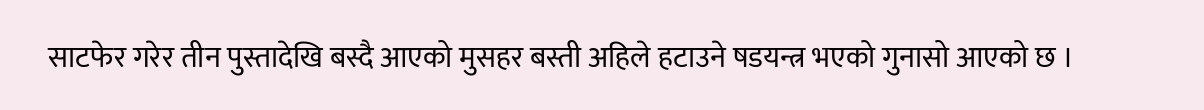साटफेर गरेर तीन पुस्तादेखि बस्दै आएको मुसहर बस्ती अहिले हटाउने षडयन्त्र भएको गुनासो आएको छ ।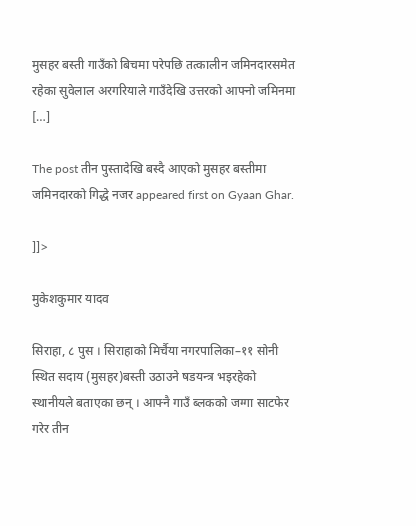मुसहर बस्ती गाउँको बिचमा परेपछि तत्कालीन जमिनदारसमेत रहेका सुवेलाल अरगरियाले गाउँदेखि उत्तरको आफ्नो जमिनमा […]

The post तीन पुस्तादेखि बस्दै आएको मुसहर बस्तीमा जमिनदारको गिद्धे नजर appeared first on Gyaan Ghar.

]]>

मुकेशकुमार यादव

सिराहा, ८ पुस । सिराहाको मिर्चैया नगरपालिका–११ सोनी स्थित सदाय (मुसहर)बस्ती उठाउने षडयन्त्र भइरहेको स्थानीयले बताएका छन् । आफ्नै गाउँ ब्लकको जग्गा साटफेर गरेर तीन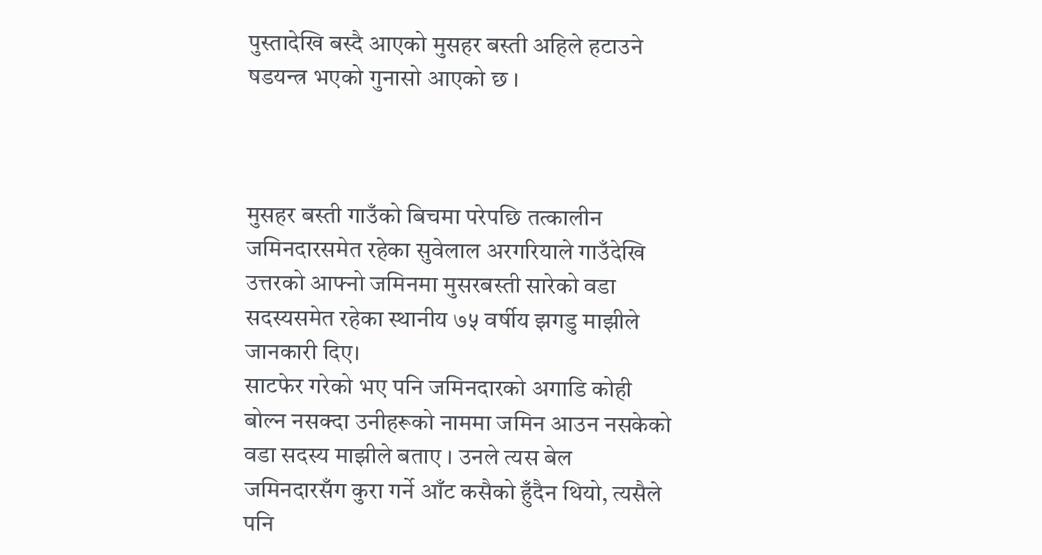पुस्तादेखि बस्दै आएको मुसहर बस्ती अहिले हटाउने षडयन्त्र भएको गुनासो आएको छ ।



मुसहर बस्ती गाउँको बिचमा परेपछि तत्कालीन जमिनदारसमेत रहेका सुवेलाल अरगरियाले गाउँदेखि उत्तरको आफ्नो जमिनमा मुसरबस्ती सारेको वडा सदस्यसमेत रहेका स्थानीय ७५ वर्षीय झगडु माझीले जानकारी दिए।
साटफेर गरेको भए पनि जमिनदारको अगाडि कोही बोल्न नसक्दा उनीहरूको नाममा जमिन आउन नसकेको वडा सदस्य माझीले बताए । उनले त्यस बेल जमिनदारसँग कुरा गर्ने आँट कसैको हुँदैन थियो, त्यसैले पनि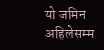यो जमिन अहिलेसम्म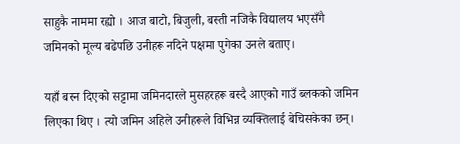साहुकै नाममा रह्यो । आज बाटो, बिजुली, बस्ती नजिकै विद्यालय भएसँगै जमिनको मूल्य बढेपछि उनीहरू नदिने पक्षमा पुगेका उनले बताए।

यहाँ बस्न दिएको सट्टामा जमिनदारले मुसहरहरू बस्दै आएको गाउँ ब्लकको जमिन लिएका थिए । त्यो जमिन अहिले उनीहरूले विभिन्न व्यक्तिलाई बेचिसकेका छन्।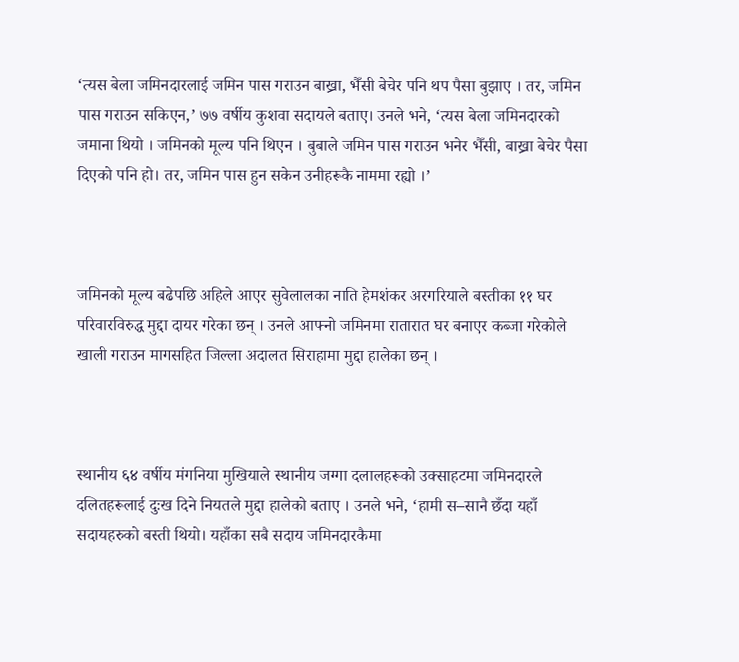‘त्यस बेला जमिनदारलाई जमिन पास गराउन बाख्रा, भैँसी बेचेर पनि थप पैसा बुझाए । तर, जमिन पास गराउन सकिएन,’ ७७ वर्षीय कुशवा सदायले बताए। उनले भने, ‘त्यस बेला जमिनदारको जमाना थियो । जमिनको मूल्य पनि थिएन । बुबाले जमिन पास गराउन भनेर भैँसी, बाख्रा बेचेर पैसा दिएको पनि हो। तर, जमिन पास हुन सकेन उनीहरूकै नाममा रह्यो ।’



जमिनको मूल्य बढेपछि अहिले आएर सुवेलालका नाति हेमशंकर अरगरियाले बस्तीका ११ घर परिवारविरुद्ध मुद्दा दायर गरेका छन् । उनले आफ्नो जमिनमा रातारात घर बनाएर कब्जा गरेकोले खाली गराउन मागसहित जिल्ला अदालत सिराहामा मुद्दा हालेका छन् ।



स्थानीय ६४ वर्षीय मंगनिया मुखियाले स्थानीय जग्गा दलालहरूको उक्साहटमा जमिनदारले दलितहरूलाई दुःख दिने नियतले मुद्दा हालेको बताए । उनले भने, ‘हामी स–सानै छँदा यहाँ सदायहरुको बस्ती थियो। यहाँका सबै सदाय जमिनदारकैमा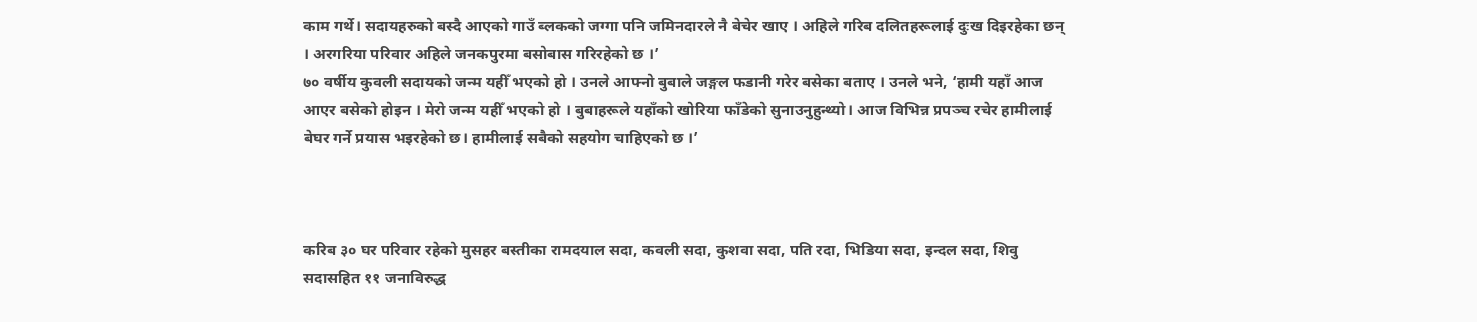काम गर्थे। सदायहरुको बस्दै आएको गाउँ ब्लकको जग्गा पनि जमिनदारले नै बेचेर खाए । अहिले गरिब दलितहरूलाई दुःख दिइरहेका छन् । अरगरिया परिवार अहिले जनकपुरमा बसोबास गरिरहेको छ ।’
७० वर्षीय कुवली सदायको जन्म यहीँ भएको हो । उनले आफ्नो बुबाले जङ्गल फडानी गरेर बसेका बताए । उनले भने, ‘हामी यहाँ आज आएर बसेको होइन । मेरो जन्म यहीँ भएको हो । बुबाहरूले यहाँको खोरिया फाँडेको सुनाउनुहुन्थ्यो। आज विभिन्न प्रपञ्च रचेर हामीलाई बेघर गर्ने प्रयास भइरहेको छ। हामीलाई सबैको सहयोग चाहिएको छ ।’



करिब ३० घर परिवार रहेको मुसहर बस्तीका रामदयाल सदा, कवली सदा, कुशवा सदा, पति रदा, भिडिया सदा, इन्दल सदा, शिवु सदासहित ११ जनाविरुद्ध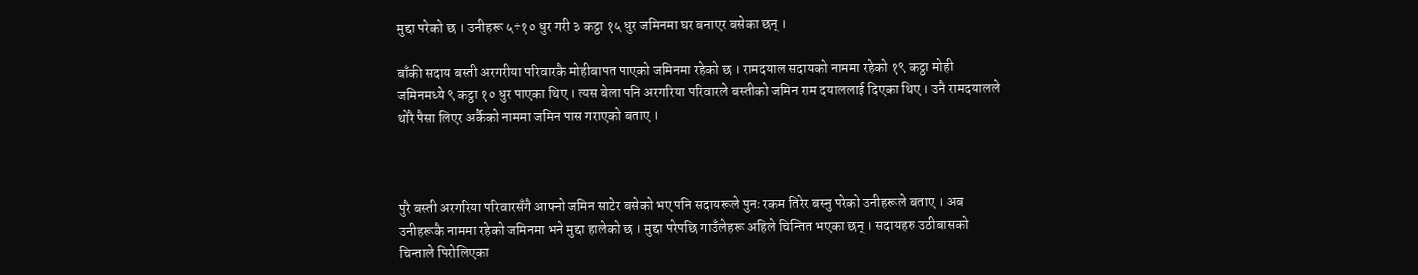मुद्दा परेको छ । उनीहरू ५÷१० धुर गरी ३ कट्ठा १५ धुर जमिनमा घर बनाएर बसेका छन् ।

बाँकी सदाय बस्ती अरगरीया परिवारकै मोहीबापत पाएको जमिनमा रहेको छ । रामदयाल सदायको नाममा रहेको १९ कट्ठा मोही जमिनमध्ये ९ कट्ठा १० धुर पाएका थिए । त्यस बेला पनि अरगरिया परिवारले बस्तीको जमिन राम दयाललाई दिएका थिए । उनै रामदयालले थोरै पैसा लिएर अर्कैको नाममा जमिन पास गराएको बताए ।



पुरै बस्ती अरगरिया परिवारसँगै आफ्नो जमिन साटेर बसेको भए पनि सदायरूले पुनः रकम तिरेर बस्नु परेको उनीहरूले बताए । अब उनीहरूकै नाममा रहेको जमिनमा भने मुद्दा हालेको छ । मुद्दा परेपछि गाउँलेहरू अहिले चिन्तित भएका छन् । सदायहरु उठीबासको चिन्ताले पिरोलिएका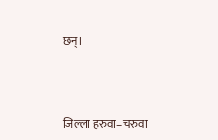छन्।



जिल्ला हरुवा–चरुवा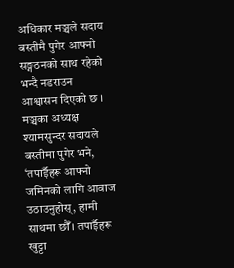अधिकार मञ्चले सदाय बस्तीमै पुगेर आफ्नो सङ्गठनको साथ रहेको भन्दै नडराउन आश्वासन दिएको छ । मञ्चका अध्यक्ष श्यामसुन्दर सदायले बस्तीमा पुगेर भने, ‘तपाईँहरू आफ्नो जमिनको लागि आवाज उठाउनुहोस्, हामी साथमा छौँ। तपाईँहरू खुट्टा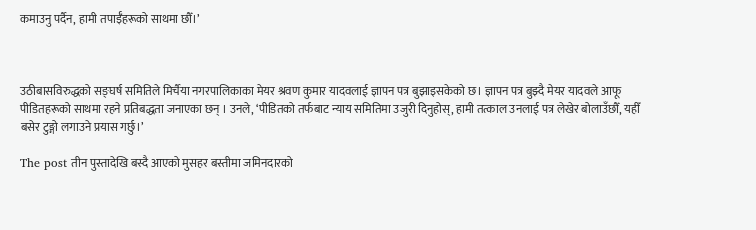कमाउनु पर्दैन, हामी तपाईँहरूको साथमा छौँ।’



उठीबासविरुद्धको सङ्घर्ष समितिले मिर्चैया नगरपालिकाका मेयर श्रवण कुमार यादवलाई ज्ञापन पत्र बुझाइसकेको छ। ज्ञापन पत्र बुझ्दै मेयर यादवले आफू पीडितहरूको साथमा रहने प्रतिबद्धता जनाएका छन् । उनले, ‘पीडितको तर्फबाट न्याय समितिमा उजुरी दिनुहोस्, हामी तत्काल उनलाई पत्र लेखेर बोलाउँछौँ, यहीँ बसेर टुङ्गो लगाउने प्रयास गर्छु।’

The post तीन पुस्तादेखि बस्दै आएको मुसहर बस्तीमा जमिनदारको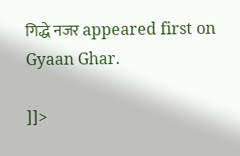गिद्धे नजर appeared first on Gyaan Ghar.

]]>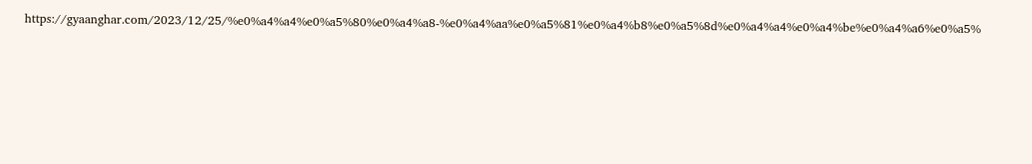https://gyaanghar.com/2023/12/25/%e0%a4%a4%e0%a5%80%e0%a4%a8-%e0%a4%aa%e0%a5%81%e0%a4%b8%e0%a5%8d%e0%a4%a4%e0%a4%be%e0%a4%a6%e0%a5%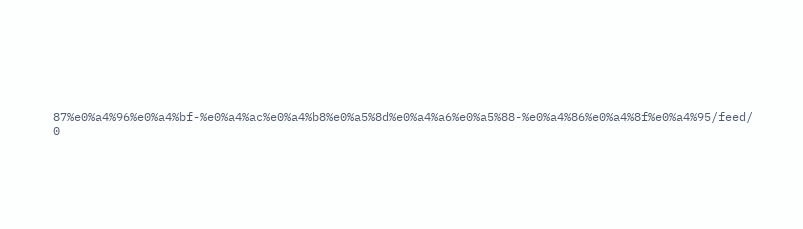87%e0%a4%96%e0%a4%bf-%e0%a4%ac%e0%a4%b8%e0%a5%8d%e0%a4%a6%e0%a5%88-%e0%a4%86%e0%a4%8f%e0%a4%95/feed/ 0